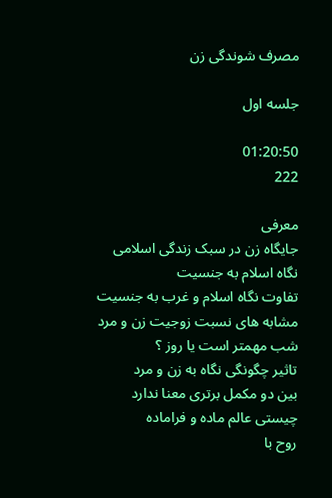مصرف شوندگی زن

جلسه اول

01:20:50
222

معرفی
جایگاه زن در سبک زندگی اسلامی
نگاه اسلام به جنسیت
تفاوت نگاه اسلام و غرب به جنسیت
مشابه های نسبت زوجیت زن و مرد
شب مهمتر است یا روز ؟
تاثیر چگونگی نگاه به زن و مرد
بین دو مکمل برتری معنا ندارد
چیستی عالم ماده و فراماده
روح با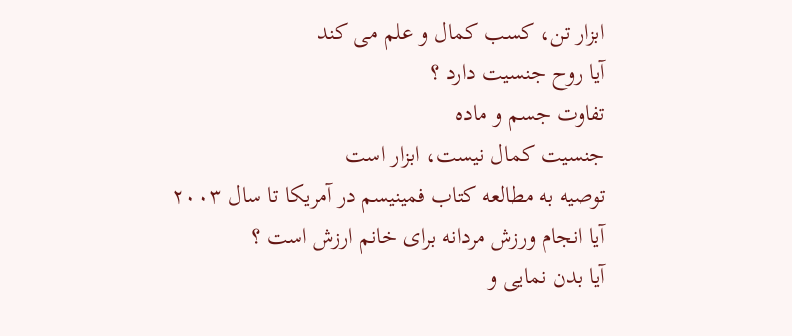ابزار تن، کسب کمال و علم می کند
آیا روح جنسیت دارد ؟
تفاوت جسم و ماده
جنسیت کمال نیست، ابزار است
توصیه به مطالعه کتاب فمینیسم در آمریکا تا سال ۲۰۰۳
آیا انجام ورزش مردانه برای خانم ارزش است ؟
آیا بدن نمایی و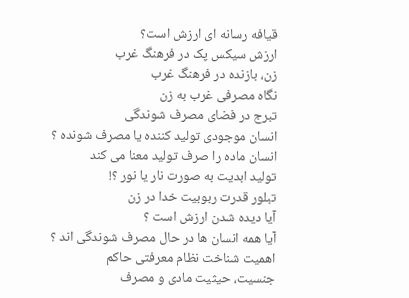قیافه رسانه ای ارزش است؟
ارزش سیکس پک در فرهنگ غرب
زن، بازنده در فرهنگ غرب
نگاه مصرفی غرب به زن
تبرج در فضای مصرف شوندگی
انسان موجودی تولید کننده یا مصرف شونده ؟
انسان ماده را صرف تولید معنا می کند
تولید ابدیت به صورت نار یا نور ؟!
تبلور قدرت ربوبیت خدا در زن
آیا دیده شدن ارزش است ؟
آیا همه انسان ها در حال مصرف شوندگی اند ؟
اهمیت شناخت نظام معرفتی حاکم
جنسیت، حیثیت مادی و مصرف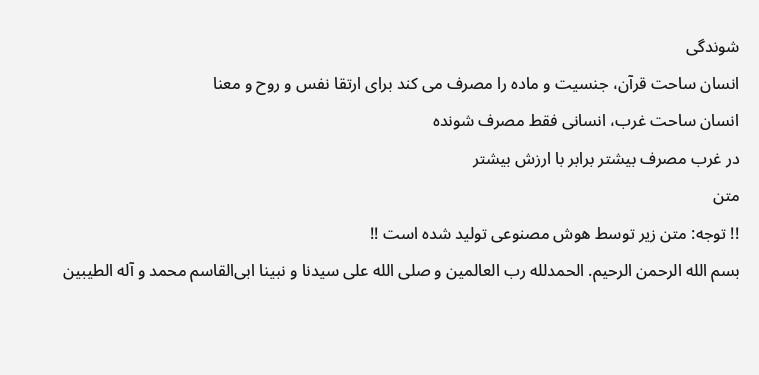شوندگی
انسان ساحت قرآن، جنسیت و ماده را مصرف می کند برای ارتقا نفس و روح و معنا
انسان ساحت غرب، انسانی فقط مصرف شونده
در غرب مصرف بیشتر برابر با ارزش بیشتر
متن
!! توجه: متن زیر توسط هوش مصنوعی تولید شده است !!
بسم الله الرحمن الرحیم. الحمدلله رب العالمین و صلی الله علی سیدنا و نبینا ابی‌القاسم محمد و آله الطیبین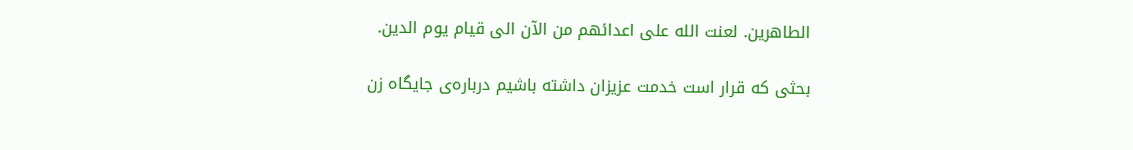الطاهرین. لعنت الله علی اعدائهم من الآن الی قیام یوم الدین.

بحثی که قرار است خدمت عزیزان داشته باشیم درباره‌ی جایگاه زن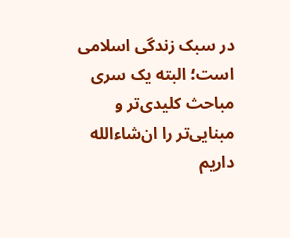در سبک زندگی اسلامی است؛ البته یک سری مباحث کلیدی‌تر و مبنایی‌تر را ان‌شاءالله داریم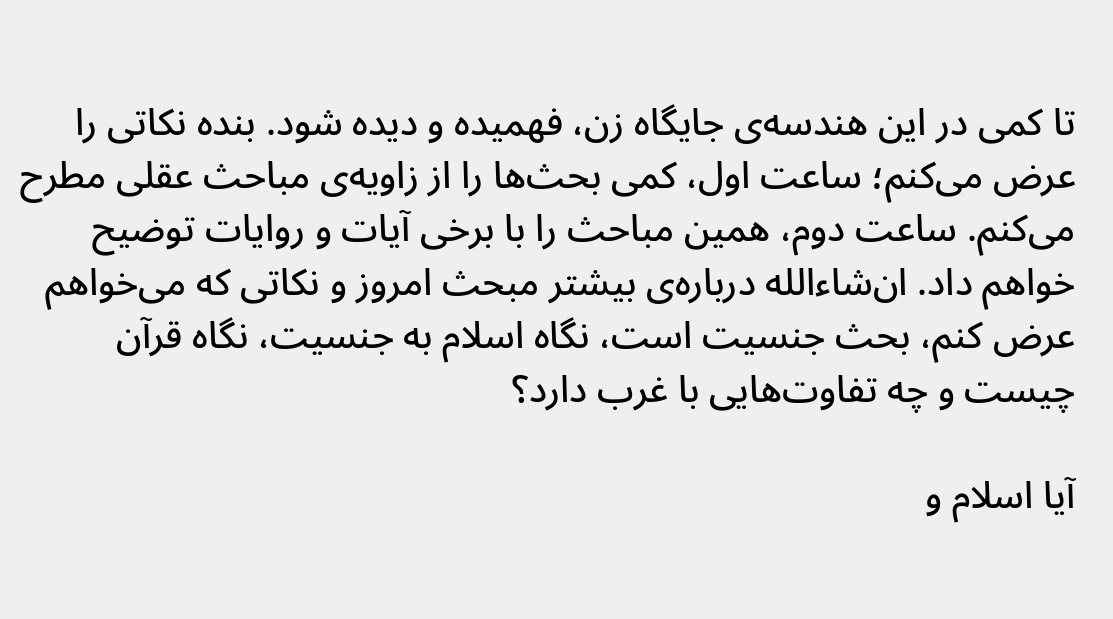تا کمی در این هندسه‌ی جایگاه زن، فهمیده و دیده شود. بنده نکاتی را عرض می‌کنم؛ ساعت اول، کمی بحث‌ها را از زاویه‌ی مباحث عقلی مطرح می‌کنم. ساعت دوم، همین مباحث را با برخی آیات و روایات توضیح خواهم داد. ان‌شاءالله درباره‌ی بیشتر مبحث امروز و نکاتی که می‌خواهم عرض کنم، بحث جنسیت است، نگاه اسلام به جنسیت، نگاه قرآن چیست و چه تفاوت‌هایی با غرب دارد؟

آیا اسلام و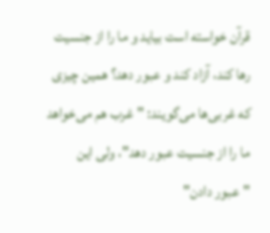قرآن خواسته است بیاید و ما را از جنسیت رها کند، آزاد کند و عبور دهد؟ همین چیزی که غربی‌ها می‌گویند: "غرب هم می‌خواهد ما را از جنسیت عبور دهد"، ولی این "عبور دادن"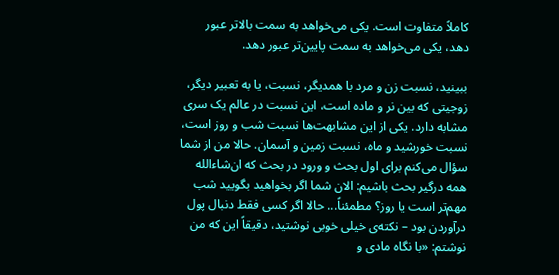کاملاً متفاوت است. یکی می‌خواهد به سمت بالاتر عبور دهد، یکی می‌خواهد به سمت پایین‌تر عبور دهد.

ببینید، نسبت زن و مرد با همدیگر، نسبت، یا به تعبیر دیگر، زوجیتی که بین نر و ماده است، این نسبت در عالم یک سری مشابه دارد. یکی از این مشابهت‌ها نسبت شب و روز است، نسبت خورشید و ماه، نسبت زمین و آسمان. حالا من از شما سؤال می‌کنم برای اول بحث و ورود در بحث که ان‌شاءالله همه درگیر بحث باشیم: الان شما اگر بخواهید بگویید شب مهم‌تر است یا روز؟ مطمئناً... حالا اگر کسی فقط دنبال پول درآوردن بود – نکته‌ی خیلی خوبی نوشتید، دقیقاً این که من نوشتم: «با نگاه مادی و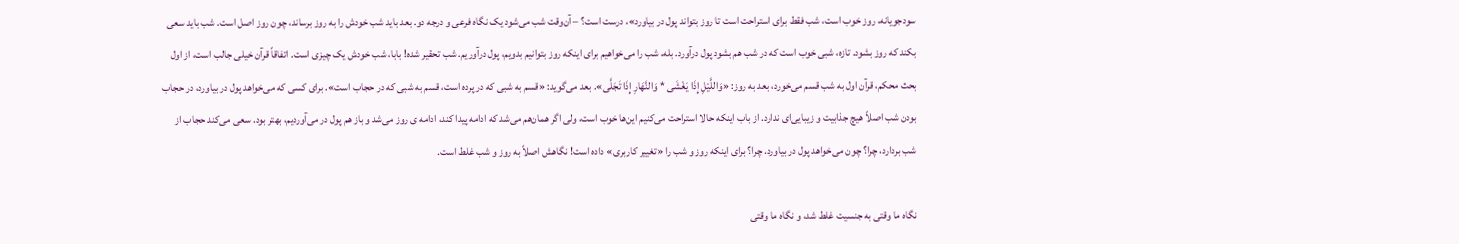سودجویانه، روز خوب است، شب فقط برای استراحت است تا روز بتواند پول در بیاورد»، درست است؟ – آن‌وقت شب می‌شود یک نگاه فرعی و درجه دو. بعد باید شب خودش را به روز برساند، چون روز اصل است. شب باید سعی بکند که روز بشود. تازه، شبی خوب است که در شب هم بشود پول درآورد. بله، شب را می‌خواهیم برای اینکه روز بتوانیم بدویم، پول درآوریم. شب تحقیر شده! بابا، شب خودش یک چیزی است. اتفاقاً قرآن خیلی جالب است، از اول بحث محکم، قرآن اول به شب قسم می‌خورد، بعد به روز: «وَاللَّیْلِ إِذَا یَغْشَى * وَالنَّهَارِ إِذَا تَجَلَّى». بعد می‌گوید: «قسم به شبی که در پرده است، قسم به شبی که در حجاب است». برای کسی که می‌خواهد پول در بیاورد، در حجاب بودن شب اصلاً هیچ جذابیت و زیبایی‌ای ندارد. از باب اینکه حالا استراحت می‌کنیم این‌ها خوب است، ولی اگر همان‌هم می‌شد که ادامه پیدا کند، ادامه ی روز می‌شد و باز هم پول در می‌آوردیم، بهتر بود. سعی می‌کند حجاب از شب بردارد، چرا؟ چون می‌خواهد پول در بیاورد. چرا؟ برای اینکه روز و شب را «تغییر کاربری» داده است! نگاهش اصلاً به روز و شب غلط است.

نگاه ما وقتی به جنسیت غلط شد، و نگاه ما وقتی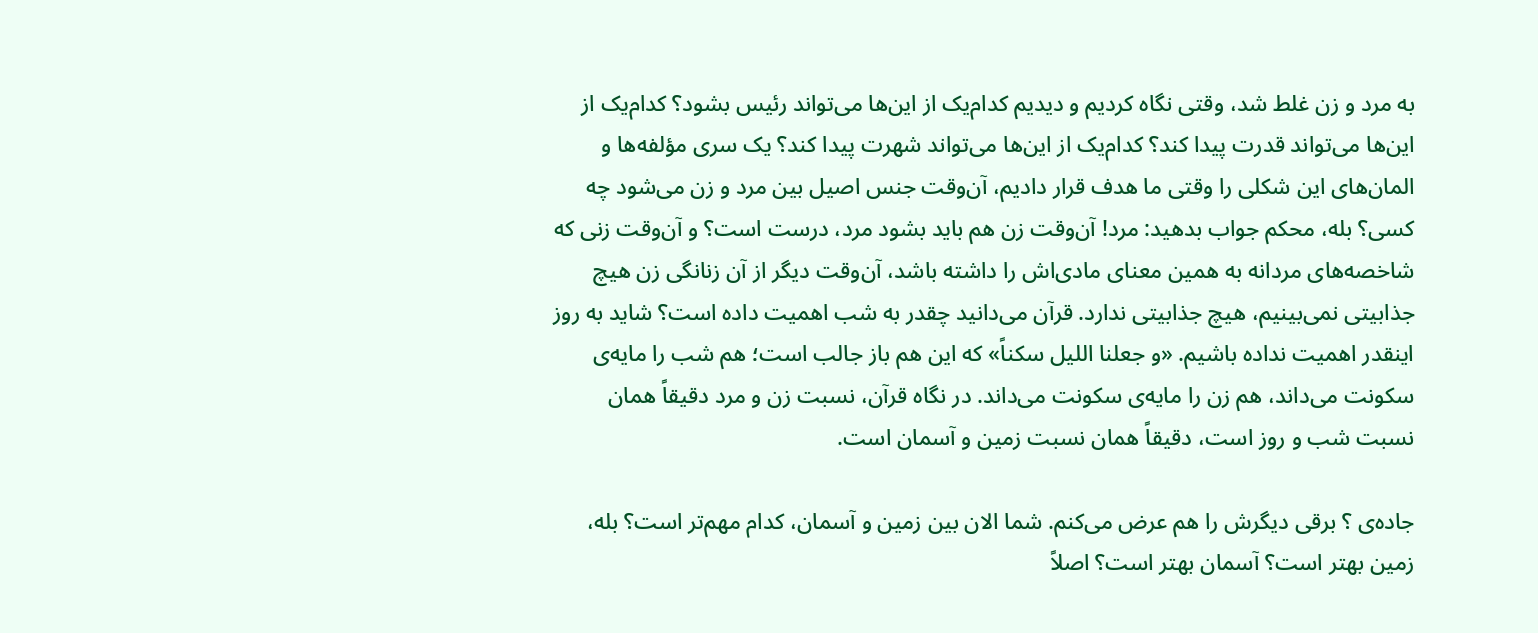به مرد و زن غلط شد، وقتی نگاه کردیم و دیدیم کدام‌یک از این‌ها می‌تواند رئیس بشود؟ کدام‌یک از این‌ها می‌تواند قدرت پیدا کند؟ کدام‌یک از این‌ها می‌تواند شهرت پیدا کند؟ یک سری مؤلفه‌ها و المان‌های این شکلی را وقتی ما هدف قرار دادیم، آن‌وقت جنس اصیل بین مرد و زن می‌شود چه کسی؟ بله، محکم جواب بدهید: مرد! آن‌وقت زن هم باید بشود مرد، درست است؟ و آن‌وقت زنی که شاخصه‌های مردانه به همین معنای مادی‌اش را داشته باشد، آن‌وقت دیگر از آن زنانگی زن هیچ جذابیتی نمی‌بینیم، هیچ جذابیتی ندارد. قرآن می‌دانید چقدر به شب اهمیت داده است؟ شاید به روز اینقدر اهمیت نداده باشیم. «و جعلنا اللیل سکناً» که این هم باز جالب است؛ هم شب را مایه‌ی سکونت می‌داند، هم زن را مایه‌ی سکونت می‌داند. در نگاه قرآن، نسبت زن و مرد دقیقاً همان نسبت شب و روز است، دقیقاً همان نسبت زمین و آسمان است.

جاده‌ی ؟ برقی دیگرش را هم عرض می‌کنم. شما الان بین زمین و آسمان، کدام مهم‌تر است؟ بله، زمین بهتر است؟ آسمان بهتر است؟ اصلاً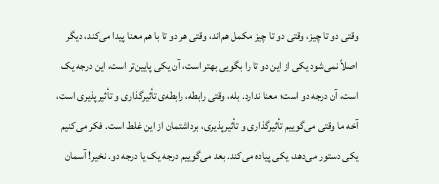وقتی دو تا چیز، وقتی دو تا چیز مکمل هم‌اند، وقتی هر دو تا با هم معنا پیدا می‌کند، دیگر اصلاً نمی‌شود یکی از این دو تا را بگویی بهتر است، آن یکی پایین‌تر است، این درجه یک است، آن درجه دو است؛ معنا ندارد. بله، وقتی رابطه، رابطه‌ی تأثیرگذاری و تأثیرپذیری است، آخه ما وقتی می‌گوییم تأثیرگذاری و تأثیرپذیری، برداشتمان از این غلط است. فکر می‌کنیم یکی دستور می‌دهد، یکی پیاده می‌کند. بعد می‌گوییم درجه یک یا درجه دو. نخیر! آسمان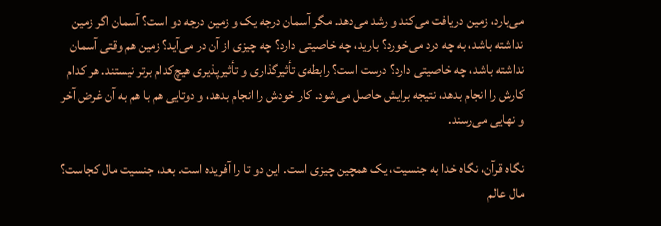می‌بارد، زمین دریافت می‌کند و رشد می‌دهد. مگر آسمان درجه یک و زمین درجه دو است؟ آسمان اگر زمین نداشته باشد، به چه درد می‌خورد؟ بارید، چه خاصیتی دارد؟ چه چیزی از آن در می‌آید؟ زمین هم وقتی آسمان نداشته باشد، چه خاصیتی دارد؟ درست است؟ رابطه‌ی تأثیرگذاری و تأثیرپذیری هیچ‌کدام برتر نیستند. هر کدام کارش را انجام بدهد، نتیجه برایش حاصل می‌شود. کار خودش را انجام بدهد، و دوتایی هم با هم به آن غرض آخر و نهایی می‌رسند.

نگاه قرآن، نگاه خدا به جنسیت، یک همچین چیزی است. این دو تا را آفریده است. بعد، جنسیت مال کجاست؟ مال عالم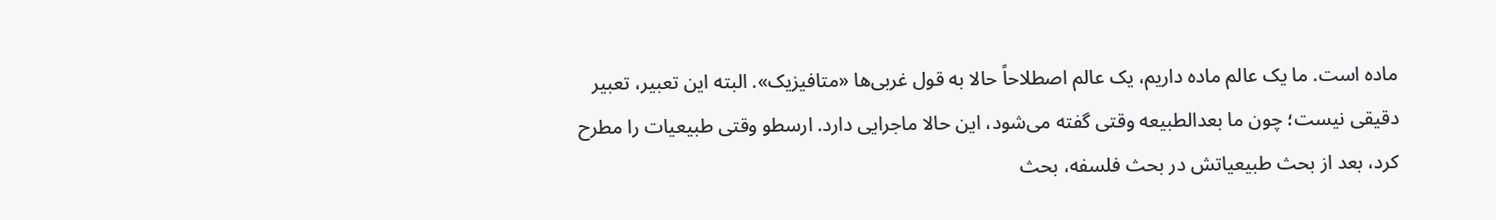ماده است. ما یک عالم ماده داریم، یک عالم اصطلاحاً حالا به قول غربی‌ها «متافیزیک». البته این تعبیر، تعبیر دقیقی نیست؛ چون ما بعدالطبیعه وقتی گفته می‌شود، این حالا ماجرایی دارد. ارسطو وقتی طبیعیات را مطرح کرد، بعد از بحث طبیعیاتش در بحث فلسفه، بحث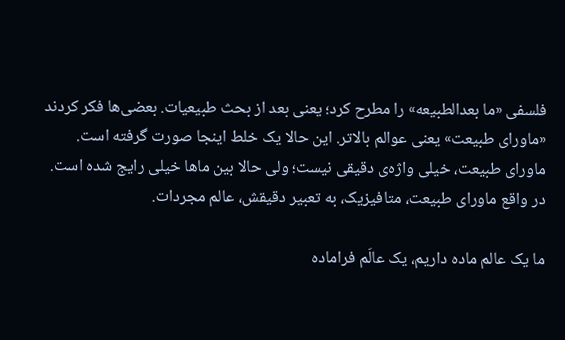فلسفی «ما بعدالطبیعه» را مطرح کرد؛ یعنی بعد از بحث طبیعیات. بعضی‌ها فکر کردند «ماورای طبیعت» یعنی عوالم بالاتر. این حالا یک خلط اینجا صورت گرفته است. ماورای طبیعت، خیلی واژه‌ی دقیقی نیست؛ ولی حالا بین ماها خیلی رایج شده است. در واقع ماورای طبیعت، متافیزیک، به تعبیر دقیقش، عالم مجردات.

ما یک عالم ماده داریم، یک عالَم فراماده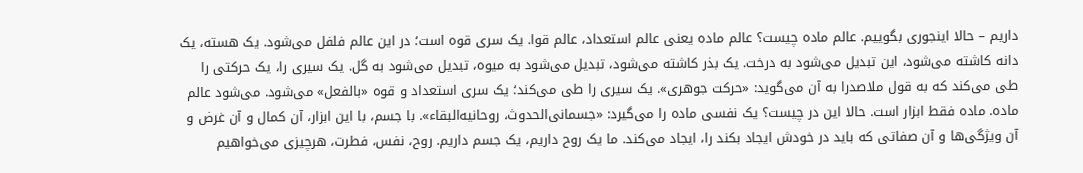داریم – حالا اینجوری بگوییم. عالم ماده چیست؟ عالم ماده یعنی عالم استعداد، عالم قوا. یک سری قوه است؛ در این عالم فلفل می‌شود. یک هسته، یک دانه کاشته می‌شود، این تبدیل می‌شود به درخت. یک بذر کاشته می‌شود، تبدیل می‌شود به میوه، تبدیل می‌شود به گل. یک سیری را، یک حرکتی را طی می‌کند که به قول ملاصدرا به آن می‌گوید: «حرکت جوهری». یک سیری را طی می‌کند؛ یک سری استعداد و قوه «بالفعل» می‌شود. می‌شود عالم ماده. ماده فقط ابزار است. حالا این در چیست؟ یک نفسی ماده را می‌گیرد: «جسمانی‌الحدوث، روحانیه‌البقاء». با جسم، با این ابزار، آن کمال و آن غرض و آن ویژگی‌ها و آن صفاتی که باید در خودش ایجاد بکند را، ایجاد می‌کند. ما یک روح داریم، یک جسم داریم. روح، نفس، فطرت، هرچیزی می‌خواهیم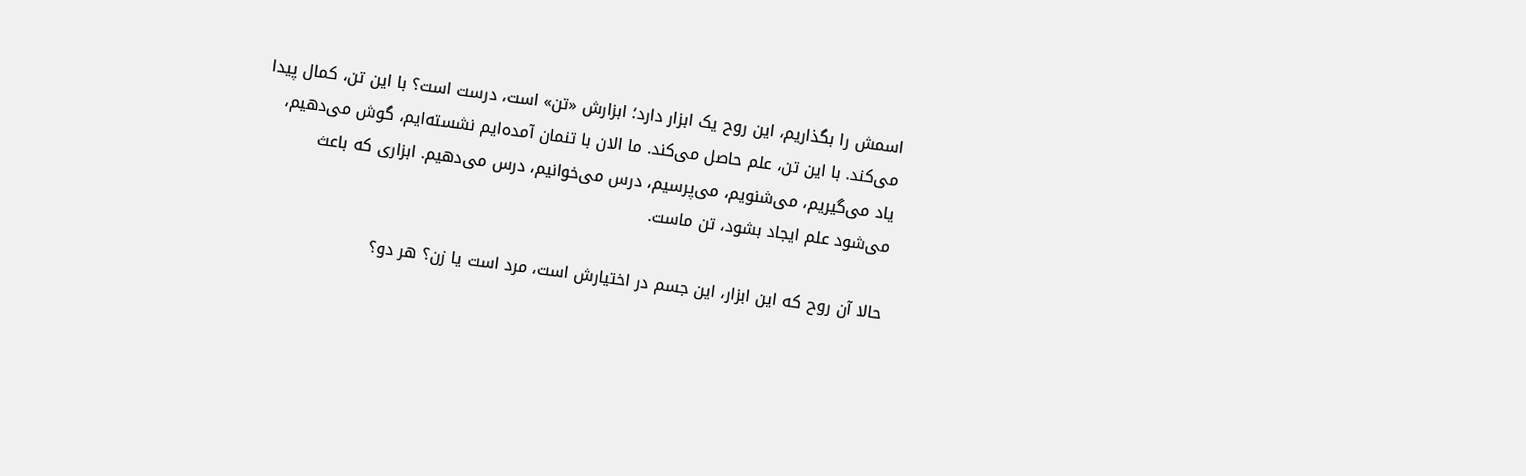اسمش را بگذاریم، این روح یک ابزار دارد؛ ابزارش «تن» است، درست است؟ با این تن، کمال پیدا می‌کند. با این تن، علم حاصل می‌کند. ما الان با تنمان آمده‌ایم نشسته‌ایم، گوش می‌دهیم، یاد می‌گیریم، می‌شنویم، می‌پرسیم، درس می‌خوانیم، درس می‌دهیم. ابزاری که باعث می‌شود علم ایجاد بشود، تن ماست.

حالا آن روح که این ابزار، این جسم در اختیارش است، مرد است یا زن؟ هر دو؟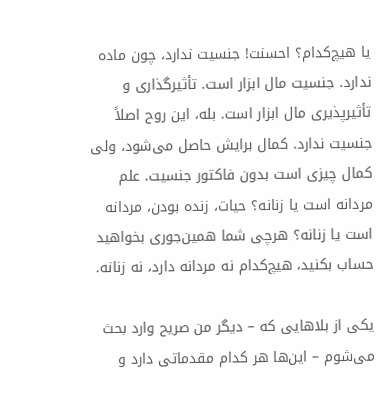یا هیچ‌کدام؟ احسنت! جنسیت ندارد، چون ماده ندارد. جنسیت مال ابزار است. تأثیرگذاری و تأثیرپذیری مال ابزار است. بله، این روح اصلاً جنسیت ندارد. کمال برایش حاصل می‌شود، ولی کمال چیزی است بدون فاکتور جنسیت. علم مردانه است یا زنانه؟ حیات، زنده بودن، مردانه است یا زنانه؟ هرچی شما همین‌جوری بخواهید حساب بکنید، هیچ‌کدام نه مردانه دارد، نه زنانه.

یکی از بلاهایی که – دیگر من صریح وارد بحث می‌شوم – این‌ها هر کدام مقدماتی دارد و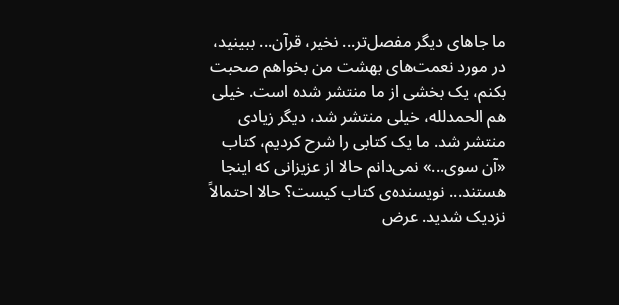ما جاهای دیگر مفصل‌تر... نخیر، قرآن... ببینید، در مورد نعمت‌های بهشت من بخواهم صحبت بکنم، یک بخشی از ما منتشر شده است. خیلی هم الحمدلله، خیلی منتشر شد، دیگر زیادی منتشر شد. ما یک کتابی را شرح کردیم، کتاب «آن سوی...» نمی‌دانم حالا از عزیزانی که اینجا هستند... نویسنده‌ی کتاب کیست؟ حالا احتمالاً نزدیک شدید. عرض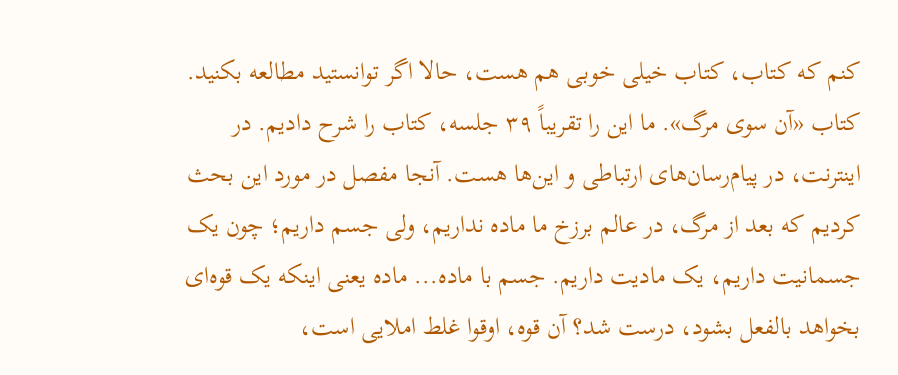کنم که کتاب، کتاب خیلی خوبی هم هست، حالا اگر توانستید مطالعه بکنید. کتاب «آن سوی مرگ». ما این را تقریباً ۳۹ جلسه، کتاب را شرح دادیم. در اینترنت، در پیام‌رسان‌های ارتباطی و این‌ها هست. آنجا مفصل در مورد این بحث کردیم که بعد از مرگ، در عالم برزخ ما ماده نداریم، ولی جسم داریم؛ چون یک جسمانیت داریم، یک مادیت داریم. جسم با ماده... ماده یعنی اینکه یک قوه‌ای بخواهد بالفعل بشود، درست شد؟ آن قوه، اوقوا غلط املایی است،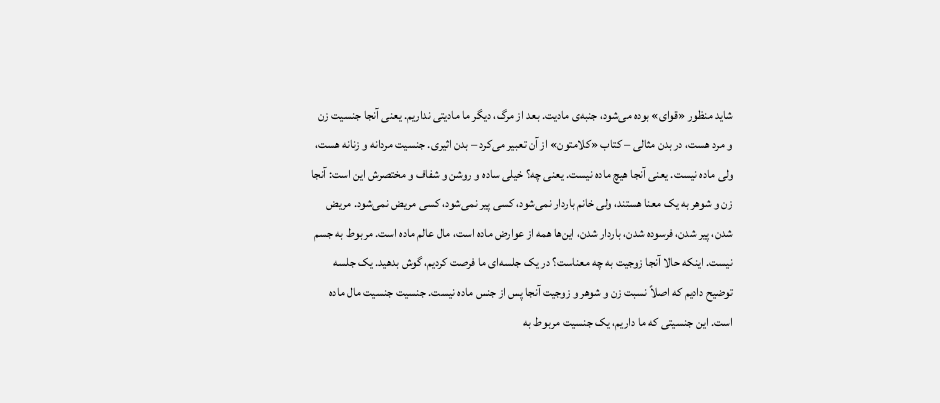شاید منظور «قوای» بوده می‌شود، جنبه‌ی مادیت. بعد از مرگ، دیگر ما مادیتی نداریم. یعنی آنجا جنسیت زن و مرد هست، در بدن مثالی – کتاب «کلامتون» از آن تعبیر می‌کرد – بدن اثیری. جنسیت مردانه و زنانه هست، ولی ماده نیست. یعنی آنجا هیچ ماده نیست. یعنی چه؟ خیلی ساده و روشن و شفاف و مختصرش این است: آنجا زن و شوهر به یک معنا هستند، ولی خانم باردار نمی‌شود، کسی پیر نمی‌شود، کسی مریض نمی‌شود. مریض شدن، پیر شدن، فرسوده شدن، باردار شدن، این‌ها همه از عوارض ماده است، مال عالم ماده است. مربوط به جسم نیست. اینکه حالا آنجا زوجیت به چه معناست؟ در یک جلسه‌ای ما فرصت کردیم، گوش بدهید. یک جلسه توضیح دادیم که اصلاً نسبت زن و شوهر و زوجیت آنجا پس از جنس ماده نیست. جنسیت جنسیت مال ماده است. این جنسیتی که ما داریم، یک جنسیت مربوط به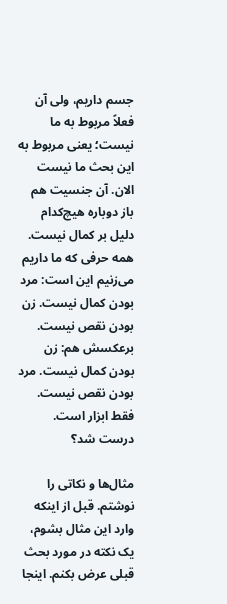جسم داریم، ولی آن فعلاً مربوط به ما نیست؛ یعنی مربوط به این بحث ما نیست الان. آن جنسیت هم باز دوباره هیچ‌کدام دلیل بر کمال نیست. همه حرفی که ما داریم می‌زنیم این است: مرد بودن کمال نیست. زن بودن نقص نیست. برعکسش هم: زن بودن کمال نیست. مرد بودن نقص نیست. فقط ابزار است. درست شد؟

مثال‌ها و نکاتی را نوشتم. قبل از اینکه وارد این مثال بشوم، یک نکته در مورد بحث قبلی عرض بکنم. اینجا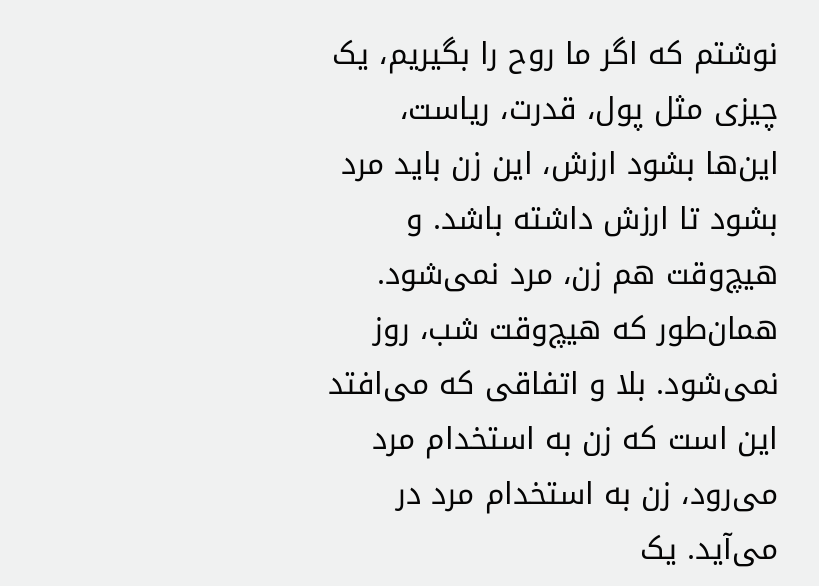نوشتم که اگر ما روح را بگیریم، یک چیزی مثل پول، قدرت، ریاست، این‌ها بشود ارزش، این زن باید مرد بشود تا ارزش داشته باشد. و هیچ‌وقت هم زن، مرد نمی‌شود. همان‌طور که هیچ‌وقت شب، روز نمی‌شود. بلا و اتفاقی که می‌افتد این است که زن به استخدام مرد می‌رود، زن به استخدام مرد در می‌آید. یک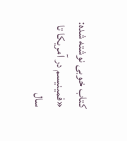کتاب خوبی نوشته شده: «فمینیسم در آمریکا تا سال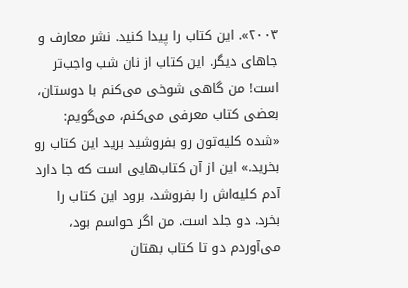۲۰۰۳». این کتاب را پیدا کنید. نشر معارف و جاهای دیگر. این کتاب از نان شب واجب‌تر است! من گاهی شوخی می‌کنم با دوستان، بعضی کتاب معرفی می‌کنم، می‌گویم: «شده کلیه‌تون رو بفروشید برید این کتاب رو بخرید.» این از آن کتاب‌هایی است که جا دارد آدم کلیه‌اش را بفروشد، برود این کتاب را بخرد. دو جلد است. من اگر حواسم بود، می‌آوردم دو تا کتاب بهتان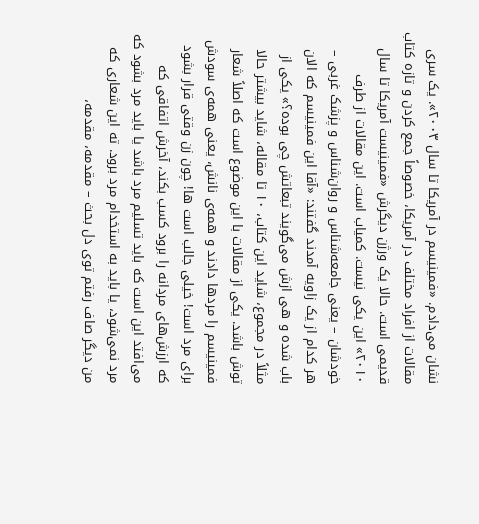نشان می‌دادم. «فمینیسم در آمریکا تا سال ۲۰۰۳». یک سری مقالات از افراد مختلف در آمریکا، خصوصاً جمع کردن و تازه کتاب قدیمی است. حالا یک ورژن دیگرش «فمینیست آمریکا تا سال ۲۰۱۰» این یکی نیست. کمیاب است. این مقالات از طرف خودشان – یعنی جامعه‌شناس و روان‌شناس و پزشک غربی – هر کدام از یک زاویه آمدند گفتند: «آقا این فمینیسم که الان باب شده و هی ازش می‌گویند تبعاتش چی بوده؟» یکی از مثلاً در مجموع، شاید این کتاب، ۱۰ تا مقاله، شاید بیشتر حالا توش باشد. یکی از مقالات با این موضوع است که اصلاً شعار فمینیسم را مردها دادند و همه‌ی نانش، یعنی همه‌ی سودش برای مرد است! خیلی جالب است ها! چون زن وقتی قرار بشود که ارزش‌های مردانه را برود کسب بکند، آخرش اتفاقی که می‌افتد این است که باید تسلیم مرد باشد یا باید مرد بشود که مرد نمی‌شود، یا باید به استخدام مرد برود. ته این شعاری که من دیگر صاف رفتم توی دل بحث – مقدمه، مقدمه،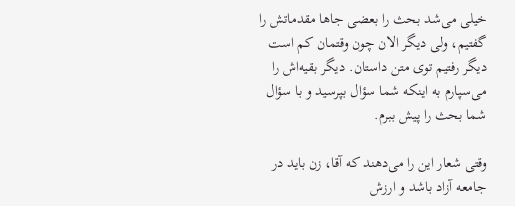خیلی می‌شد بحث را بعضی جاها مقدماتش را گفتیم، ولی دیگر الان چون وقتمان کم است دیگر رفتیم توی متن داستان. دیگر بقیه‌اش را می‌سپارم به اینکه شما سؤال بپرسید و با سؤال شما بحث را پیش ببرم.

وقتی شعار این را می‌دهند که آقا، زن باید در جامعه آزاد باشد و ارزش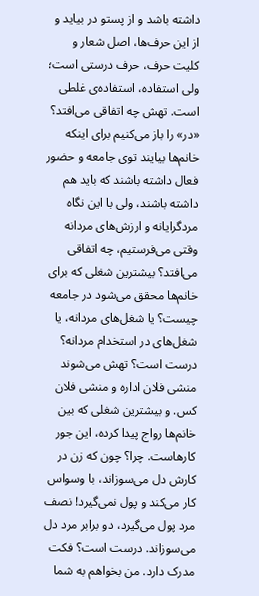داشته باشد و از پستو در بیاید و از این حرف‌ها، اصل شعار و کلیت حرف، حرف درستی است؛ ولی استفاده، استفاده‌ی غلطی است. تهش چه اتفاقی می‌افتد؟ «در» را باز می‌کنیم برای اینکه خانم‌ها بیایند توی جامعه و حضور فعال داشته باشند که باید هم داشته باشند، ولی با این نگاه مردگرایانه و ارزش‌های مردانه وقتی می‌فرستیم، چه اتفاقی می‌افتد؟ بیشترین شغلی که برای خانم‌ها محقق می‌شود در جامعه چیست؟ یا شغل‌های مردانه، یا شغل‌های در استخدام مردانه؟ درست است؟ تهش می‌شوند منشی فلان اداره و منشی فلان کس. و بیشترین شغلی که بین خانم‌ها رواج پیدا کرده، این جور کارهاست. چرا؟ چون که زن در کارش دل می‌سوزاند، با وسواس کار می‌کند و پول نمی‌گیرد! نصف مرد پول می‌گیرد، دو برابر مرد دل می‌سوزاند. درست است؟ فکت مدرک دارد. من بخواهم به شما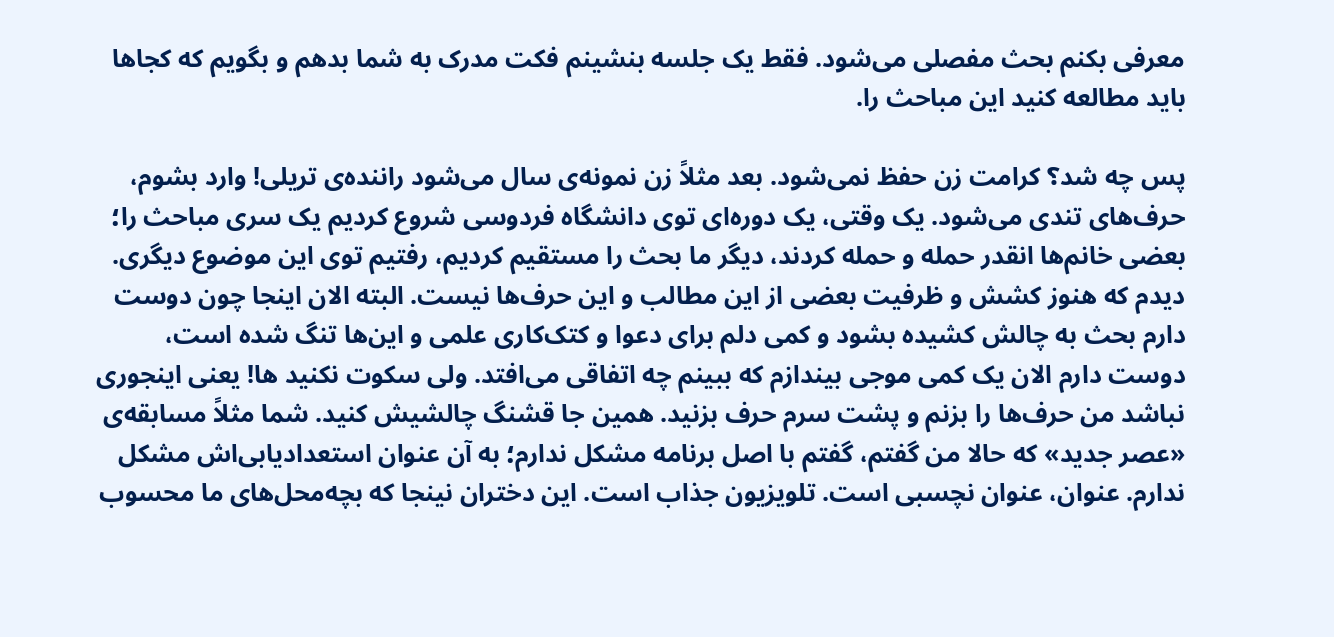معرفی بکنم بحث مفصلی می‌شود. فقط یک جلسه بنشینم فکت مدرک به شما بدهم و بگویم که کجاها باید مطالعه کنید این مباحث را.

پس چه شد؟ کرامت زن حفظ نمی‌شود. بعد مثلاً زن نمونه‌ی سال می‌شود راننده‌ی تریلی! وارد بشوم، حرف‌های تندی می‌شود. یک وقتی، یک دوره‌ای توی دانشگاه فردوسی شروع کردیم یک سری مباحث را؛ بعضی خانم‌ها انقدر حمله و حمله کردند، دیگر ما بحث را مستقیم کردیم، رفتیم توی این موضوع دیگری. دیدم که هنوز کشش و ظرفیت بعضی از این مطالب و این حرف‌ها نیست. البته الان اینجا چون دوست دارم بحث به چالش کشیده بشود و کمی دلم برای دعوا و کتک‌کاری علمی و این‌ها تنگ شده است، دوست دارم الان یک کمی موجی بیندازم که ببینم چه اتفاقی می‌افتد. ولی سکوت نکنید ها! یعنی اینجوری نباشد من حرف‌ها را بزنم و پشت سرم حرف بزنید. همین جا قشنگ چالشیش کنید. شما مثلاً مسابقه‌ی «عصر جدید» که حالا من گفتم، گفتم با اصل برنامه مشکل ندارم؛ به آن عنوان استعدادیابی‌اش مشکل ندارم. عنوان، عنوان نچسبی است. تلویزیون جذاب است. این دختران نینجا که بچه‌محل‌های ما محسوب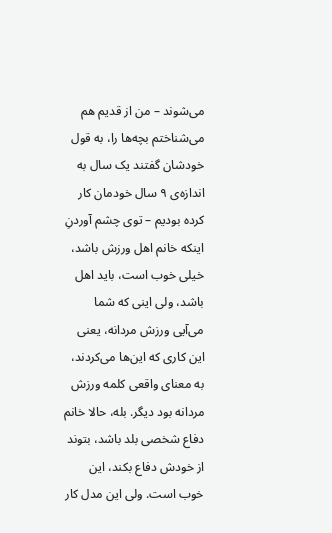می‌شوند – من از قدیم هم می‌شناختم بچه‌ها را، به قول خودشان گفتند یک سال به اندازه‌ی ۹ سال خودمان کار کرده بودیم – توی چشم آوردنِ اینکه خانم اهل ورزش باشد، خیلی خوب است، باید اهل باشد، ولی اینی که شما می‌آیی ورزش مردانه، یعنی این کاری که این‌ها می‌کردند، به معنای واقعی کلمه ورزش مردانه بود دیگر. بله، حالا خانم دفاع شخصی بلد باشد، بتوند از خودش دفاع بکند، این خوب است. ولی این مدل کار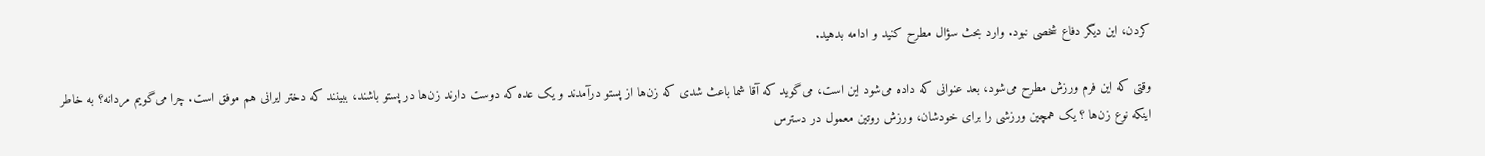کردن، این دیگر دفاع شخصی نبود. وارد بحث سؤال مطرح کنید و ادامه بدهید.

وقتی که این فرم ورزش مطرح می‌شود، بعد عنوانی که داده می‌شود این است، می‌گوید که آقا شما باعث شدی که زن‌ها از پستو درآمدند و یک عده که دوست دارند زن‌ها در پستو باشند، ببینند که دختر ایرانی هم موفق است. چرا می‌گویم مردانه؟ به خاطر اینکه نوع زن‌ها ؟ یک همچین ورزشی را برای خودشان، ورزش روتین معمول در دسترس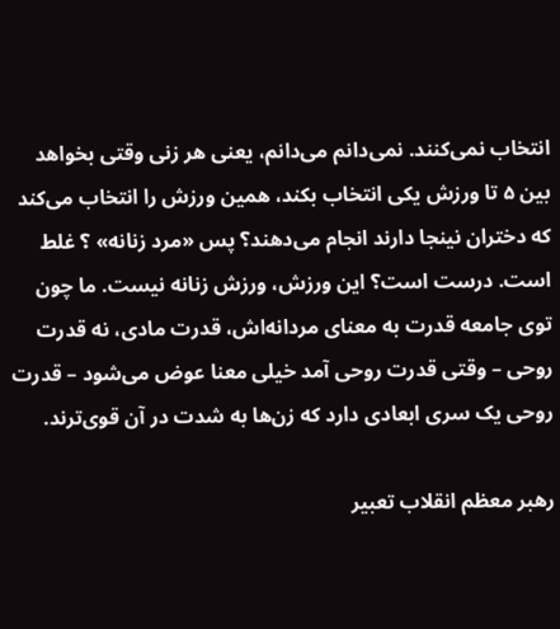انتخاب نمی‌کنند. نمی‌دانم می‌دانم، یعنی هر زنی وقتی بخواهد بین ۵ تا ورزش یکی انتخاب بکند، همین ورزش را انتخاب می‌کند که دختران نینجا دارند انجام می‌دهند؟ پس «مرد زنانه» ؟ غلط است. درست است؟ این ورزش، ورزش زنانه نیست. ما چون توی جامعه قدرت به معنای مردانه‌اش، قدرت مادی، نه قدرت روحی – وقتی قدرت روحی آمد خیلی معنا عوض می‌شود – قدرت روحی یک سری ابعادی دارد که زن‌ها به شدت در آن قوی‌ترند.

رهبر معظم انقلاب تعبیر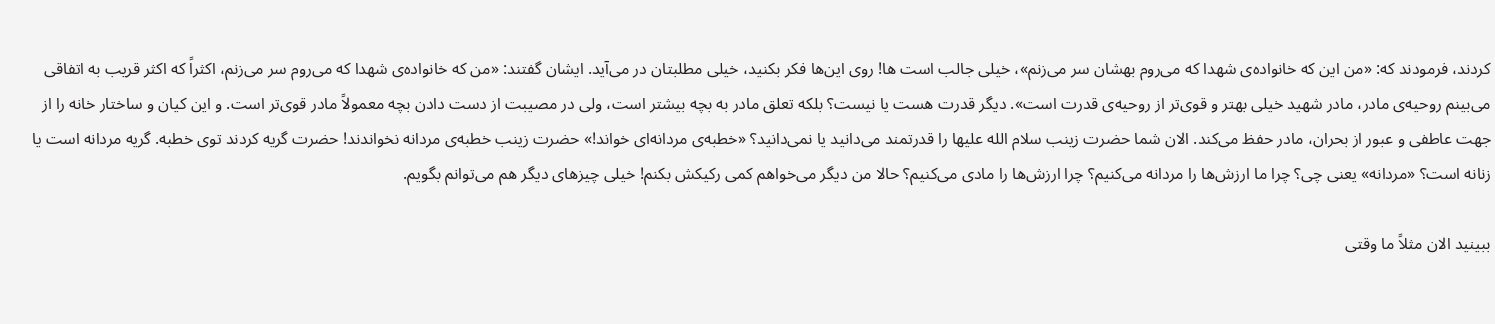کردند، فرمودند که: «من این که خانواده‌ی شهدا که می‌روم بهشان سر می‌زنم»، خیلی جالب است ها! روی این‌ها فکر بکنید، خیلی مطلبتان در می‌آید. ایشان گفتند: «من که خانواده‌ی شهدا که می‌روم سر می‌زنم، اکثراً که اکثر قریب به اتفاقی می‌بینم روحیه‌ی مادر، مادر شهید خیلی بهتر و قوی‌تر از روحیه‌ی قدرت است». دیگر قدرت هست یا نیست؟ بلکه تعلق مادر به بچه بیشتر است، ولی در مصیبت از دست دادن بچه معمولاً مادر قوی‌تر است. و این کیان و ساختار خانه را از جهت عاطفی و عبور از بحران، مادر حفظ می‌کند. الان شما حضرت زینب سلام الله علیها را قدرتمند می‌دانید یا نمی‌دانید؟ «خطبه‌ی مردانه‌ای خواند!» حضرت زینب خطبه‌ی مردانه نخواندند! حضرت گریه کردند توی خطبه. گریه مردانه است یا زنانه است؟ «مردانه» یعنی چی؟ چرا ما ارزش‌ها را مردانه می‌کنیم؟ چرا ارزش‌ها را مادی می‌کنیم؟ حالا من دیگر می‌خواهم کمی رکیکش بکنم! خیلی چیزهای دیگر هم می‌توانم بگویم.

ببینید الان مثلاً ما وقتی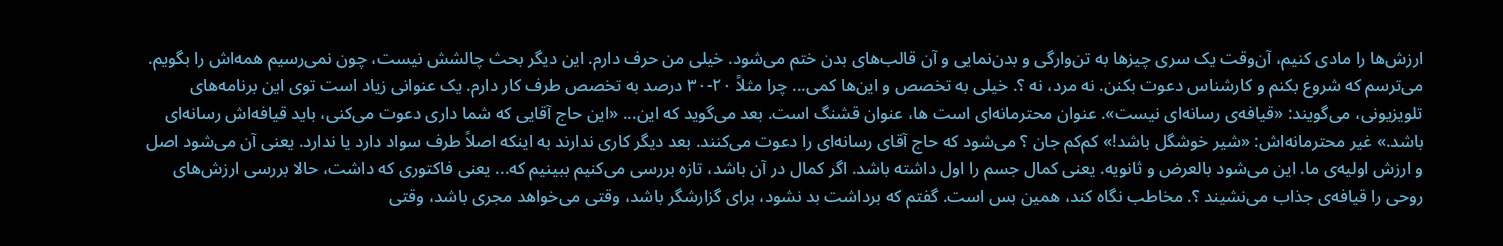ارزش‌ها را مادی کنیم، آن‌وقت یک سری چیزها به تن‌وارگی و بدن‌نمایی و آن قالب‌های بدن ختم می‌شود. خیلی من حرف دارم. این دیگر بحث چالشش نیست، چون نمی‌رسیم همه‌اش را بگویم. می‌ترسم که شروع بکنم و کارشناس دعوت بکنن. نه مرد، نه ؟. خیلی به تخصص و این‌ها کمی... چرا مثلاً ۲۰-۳۰ درصد به تخصص طرف کار دارم. یک عنوانی زیاد است توی این برنامه‌های تلویزیونی، می‌گویند: «قیافه‌ی رسانه‌ای نیست». عنوان محترمانه‌ای است ها، عنوان قشنگ است. بعد می‌گوید که این... «این حاج آقایی که شما داری دعوت می‌کنی، باید قیافه‌اش رسانه‌ای باشد.» غیر محترمانه‌اش: «شیر خوشگل باشد!» کم‌کم جان ؟ می‌شود که حاج آقای رسانه‌ای را دعوت می‌کنند. بعد دیگر کاری ندارند به اینکه اصلاً طرف سواد دارد یا ندارد. یعنی آن می‌شود اصل و ارزش اولیه‌ی ما. این می‌شود بالعرض و ثانویه. یعنی کمال جسم را اول داشته باشد. اگر کمال در آن باشد، تازه بررسی می‌کنیم ببینیم که... یعنی فاکتوری که داشت، حالا بررسی ارزش‌های روحی را قیافه‌ی جذاب می‌نشیند ؟. مخاطب نگاه کند، همین بس است. گفتم که برداشت بد نشود، برای گزارشگر باشد، وقتی می‌خواهد مجری باشد، وقتی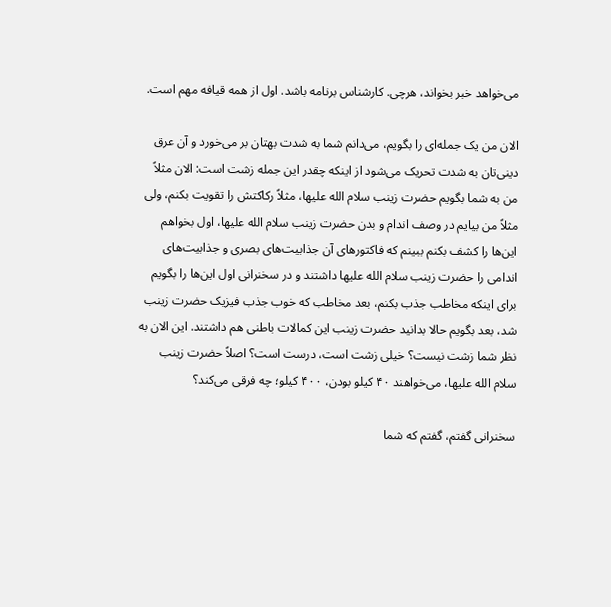می‌خواهد خبر بخواند، هرچی. کارشناس برنامه باشد. اول از همه قیافه مهم است.

الان من یک جمله‌ای را بگویم، می‌دانم شما به شدت بهتان بر می‌خورد و آن عرق دینی‌تان به شدت تحریک می‌شود از اینکه چقدر این جمله زشت است: الان مثلاً من به شما بگویم حضرت زینب سلام الله علیها، مثلاً رکاکتش را تقویت بکنم، ولی مثلاً من بیایم در وصف اندام و بدن حضرت زینب سلام الله علیها، اول بخواهم این‌ها را کشف بکنم ببینم که فاکتورهای آن جذابیت‌های بصری و جذابیت‌های اندامی را حضرت زینب سلام الله علیها داشتند و در سخنرانی اول این‌ها را بگویم برای اینکه مخاطب جذب بکنم، بعد مخاطب که خوب جذب فیزیک حضرت زینب شد، بعد بگویم حالا بدانید حضرت زینب این کمالات باطنی هم داشتند. این الان به نظر شما زشت نیست؟ خیلی زشت است، درست است؟ اصلاً حضرت زینب سلام الله علیها، می‌خواهند ۴۰ کیلو بودن، ۴۰۰ کیلو؛ چه فرقی می‌کند؟

سخنرانی گفتم، گفتم که شما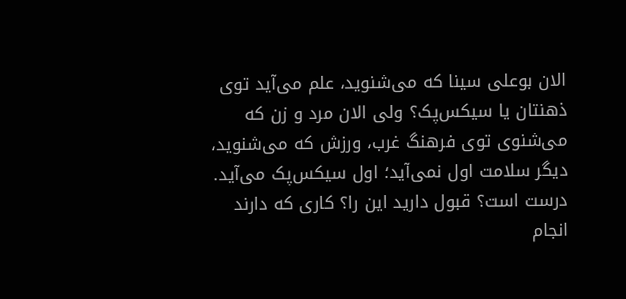الان بوعلی سینا که می‌شنوید، علم می‌آید توی ذهنتان یا سیکس‌پک؟ ولی الان مرد و زن که می‌شنوی توی فرهنگ غرب، ورزش که می‌شنوید، دیگر سلامت اول نمی‌آید؛ اول سیکس‌پک می‌آید. درست است؟ قبول دارید این را؟ کاری که دارند انجام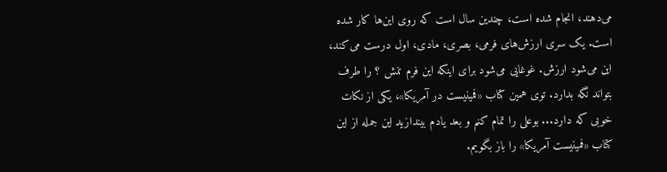می‌دهند، انجام شده است، چندین سال است که روی این‌ها کار شده است. یک سری ارزش‌های فرمی، بصری، مادی، اول درست می‌کند، این می‌شود ارزش. غوغایی می‌شود برای اینکه این فرم تنش ؟ را طرف بتواند نگه بدارد. توی همین کتاب «فمینیست در آمریکا»، یکی از نکات خوبی که دارد... بوعلی را تمام کنم و بعد یادم بیندازید این جمله از این کتاب «فمینیست آمریکا» را باز بگویم.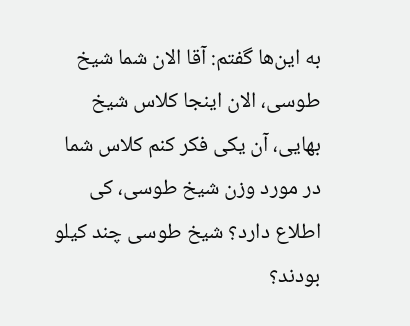به این‌ها گفتم: آقا الان شما شیخ طوسی، الان اینجا کلاس شیخ بهایی، آن یکی فکر کنم کلاس شما در مورد وزن شیخ طوسی، کی اطلاع دارد؟ شیخ طوسی چند کیلو بودند؟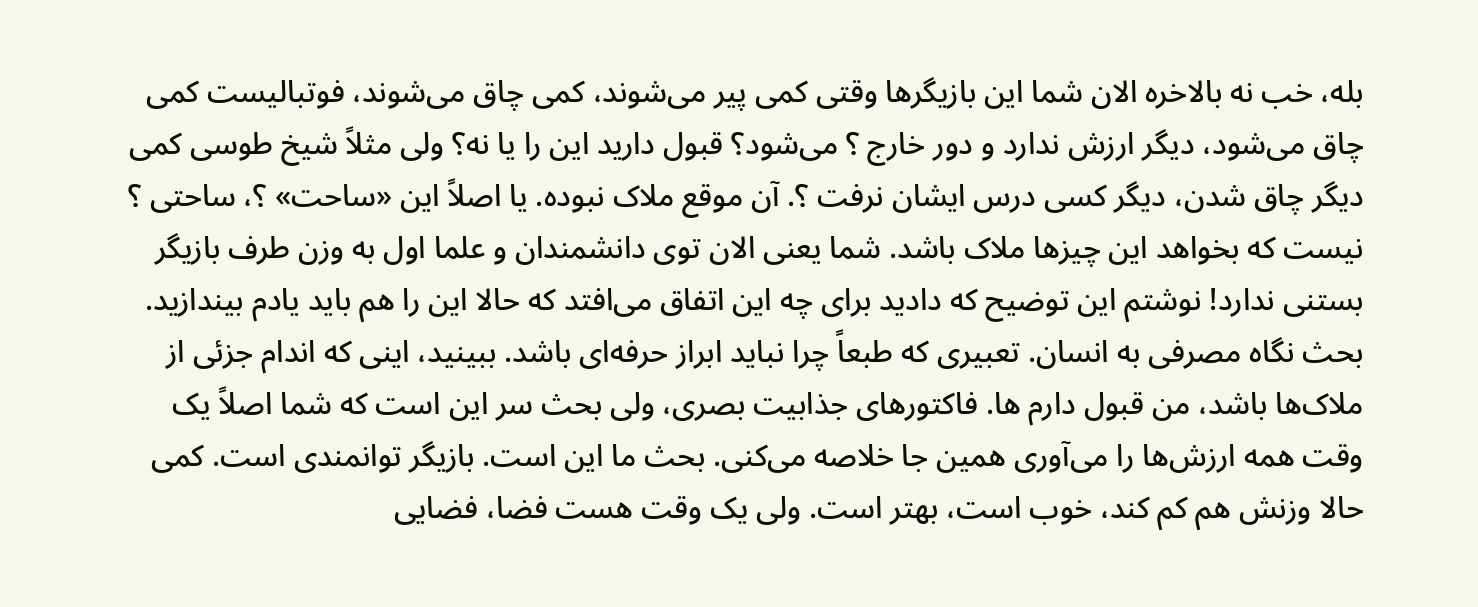بله، خب نه بالاخره الان شما این بازیگرها وقتی کمی پیر می‌شوند، کمی چاق می‌شوند، فوتبالیست کمی چاق می‌شود، دیگر ارزش ندارد و دور خارج ؟ می‌شود؟ قبول دارید این را یا نه؟ ولی مثلاً شیخ طوسی کمی دیگر چاق شدن، دیگر کسی درس ایشان نرفت ؟. آن موقع ملاک نبوده. یا اصلاً این «ساحت» ؟، ساحتی ؟ نیست که بخواهد این چیزها ملاک باشد. شما یعنی الان توی دانشمندان و علما اول به وزن طرف بازیگر بستنی ندارد! نوشتم این توضیح که دادید برای چه این اتفاق می‌افتد که حالا این را هم باید یادم بیندازید. بحث نگاه مصرفی به انسان. تعبیری که طبعاً چرا نباید ابراز حرفه‌ای باشد. ببینید، اینی که اندام جزئی از ملاک‌ها باشد، من قبول دارم ها. فاکتورهای جذابیت بصری، ولی بحث سر این است که شما اصلاً یک وقت همه ارزش‌ها را می‌آوری همین جا خلاصه می‌کنی. بحث ما این است. بازیگر توانمندی است. کمی حالا وزنش هم کم کند، خوب است، بهتر است. ولی یک وقت هست فضا، فضایی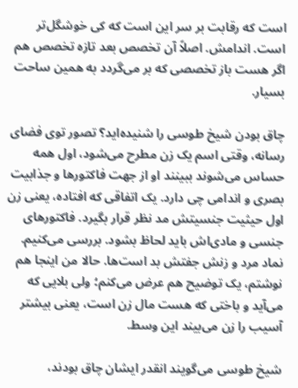است که رقابت بر سر این است که کی خوشگل‌تر است. اندامش. اصلاً آن تخصص بعد تازه تخصص هم اگر هست باز تخصصی که بر می‌گردد به همین ساحت بسیار.

چاق بودن شیخ طوسی را شنیده‌اید؟ تصور توی فضای رسانه، وقتی اسم یک زن مطرح می‌شود، اول همه حساس می‌شوند ببینند او از جهت فاکتورها و جذابیت بصری و اندامی چی دارد. یک اتفاقی که افتاده، یعنی زن اول حیثیت جنسیتش مد نظر قرار بگیرد. فاکتورهای جنسی و مادی‌اش باید لحاظ بشود. بررسی می‌کنیم. نماد مرد و زنش جفتش بد است‌ها. حالا من اینجا هم نوشتم، یک توضیح هم عرض می‌کنم؛ ولی بلایی که می‌آید و باختی که هست مال زن است، یعنی بیشتر آسیب را زن می‌بیند این وسط.

شیخ طوسی می‌گویند انقدر ایشان چاق بودند،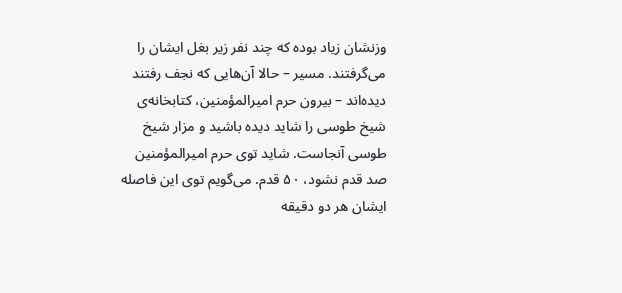وزنشان زیاد بوده که چند نفر زیر بغل ایشان را می‌گرفتند. مسیر – حالا آن‌هایی که نجف رفتند دیده‌اند – بیرون حرم امیرالمؤمنین، کتابخانه‌ی شیخ طوسی را شاید دیده باشید و مزار شیخ طوسی آنجاست. شاید توی حرم امیرالمؤمنین صد قدم نشود، ۵۰ قدم. می‌گویم توی این فاصله ایشان هر دو دقیقه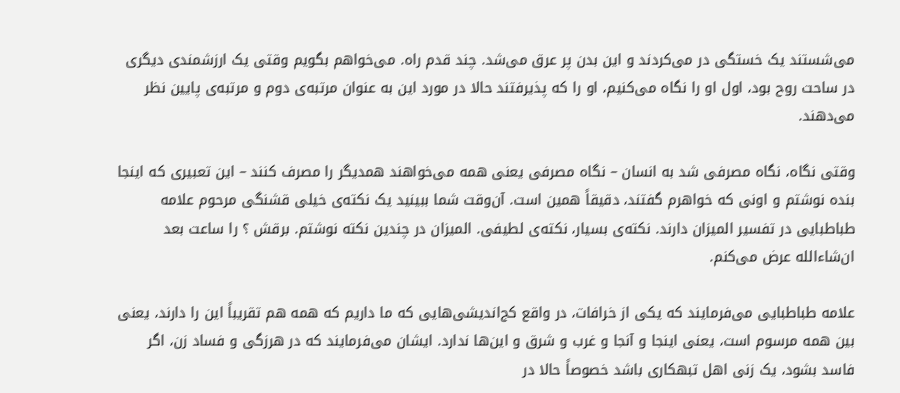می‌شستند یک خستگی در می‌کردند و این بدن پر عرق می‌شد. چند قدم راه. می‌خواهم بگویم وقتی یک ارزشمندی دیگری در ساحت روح بود، اول او را نگاه می‌کنیم، او را که پذیرفتند حالا در مورد این به عنوان مرتبه‌ی دوم و مرتبه‌ی پایین نظر می‌دهند.

وقتی نگاه، نگاه مصرفی شد به انسان – نگاه مصرفی یعنی همه می‌خواهند همدیگر را مصرف کنند – این تعبیری که اینجا بنده نوشتم و اونی که خواهرم گفتند، دقیقاً همین است. آن‌وقت شما ببینید یک نکته‌ی خیلی قشنگی مرحوم علامه طباطبایی در تفسیر المیزان دارند. نکته‌ی بسیار، نکته‌ی لطیفی. المیزان در چندین نکته نوشتم. برقش ؟ را ساعت بعد ان‌شاءالله عرض می‌کنم.

علامه طباطبایی می‌فرمایند که یکی از خرافات، در واقع کج‌اندیشی‌هایی که ما داریم که همه هم تقریباً این را دارند، یعنی بین همه مرسوم است، یعنی اینجا و آنجا و غرب و شرق و این‌ها ندارد. ایشان می‌فرمایند که در هرزگی و فساد زن، اگر فاسد بشود، یک زنی اهل تبهکاری باشد خصوصاً حالا در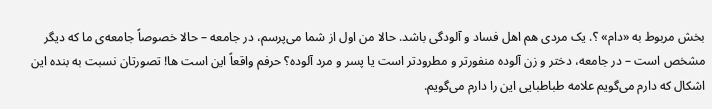بخش مربوط به «دام» ؟. یک مردی هم اهل فساد و آلودگی باشد. حالا من اول از شما می‌پرسم، در جامعه – حالا خصوصاً جامعه‌ی ما که دیگر مشخص است – در جامعه، دختر و زن آلوده منفورتر و مطرودتر است یا پسر و مرد آلوده؟ حرفم واقعاً این است ها! تصورتان نسبت به بنده این اشکال که دارم می‌گویم علامه طباطبایی این را دارم می‌گویم.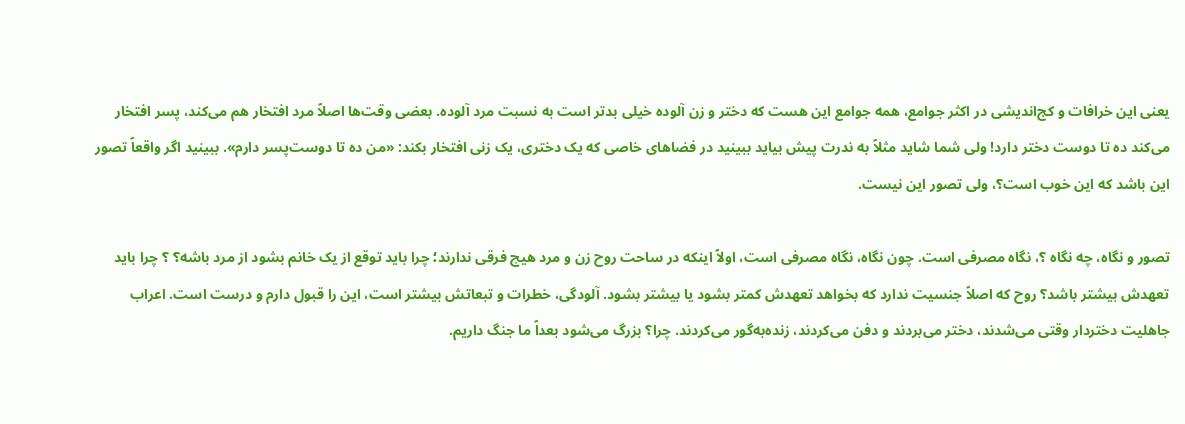یعنی این خرافات و کج‌اندیشی در اکثر جوامع، همه جوامع این هست که دختر و زن آلوده خیلی بدتر است به نسبت مرد آلوده. بعضی وقت‌ها اصلاً مرد افتخار هم می‌کند، پسر افتخار می‌کند ده تا دوست دختر دارد! ولی شما شاید مثلاً به ندرت پیش بیاید ببینید در فضاهای خاصی که یک دختری، یک زنی افتخار بکند: «من ده تا دوست‌پسر دارم». ببینید اگر واقعاً تصور این باشد که این خوب است؟، ولی تصور این نیست.

تصور و نگاه، چه نگاه ؟، نگاه مصرفی است. چون نگاه، نگاه مصرفی است، اولاً اینکه در ساحت روح زن و مرد هیچ فرقی ندارند؛ چرا باید توقع از یک خانم بشود از مرد باشه؟ ؟ چرا باید تعهدش بیشتر باشد؟ روح که اصلاً جنسیت ندارد که بخواهد تعهدش کمتر بشود یا بیشتر بشود. آلودگی، خطرات و تبعاتش بیشتر است، این را قبول دارم و درست است. اعراب جاهلیت دختردار وقتی می‌شدند، دختر می‌بردند و دفن می‌کردند، زنده‌به‌گور می‌کردند. چرا؟ بزرگ می‌شود بعداً ما جنگ داریم.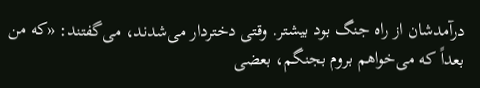درآمدشان از راه جنگ بود بیشتر. وقتی دختردار می‌شدند، می‌گفتند: «که من بعداً که می‌خواهم بروم بجنگم، بعضی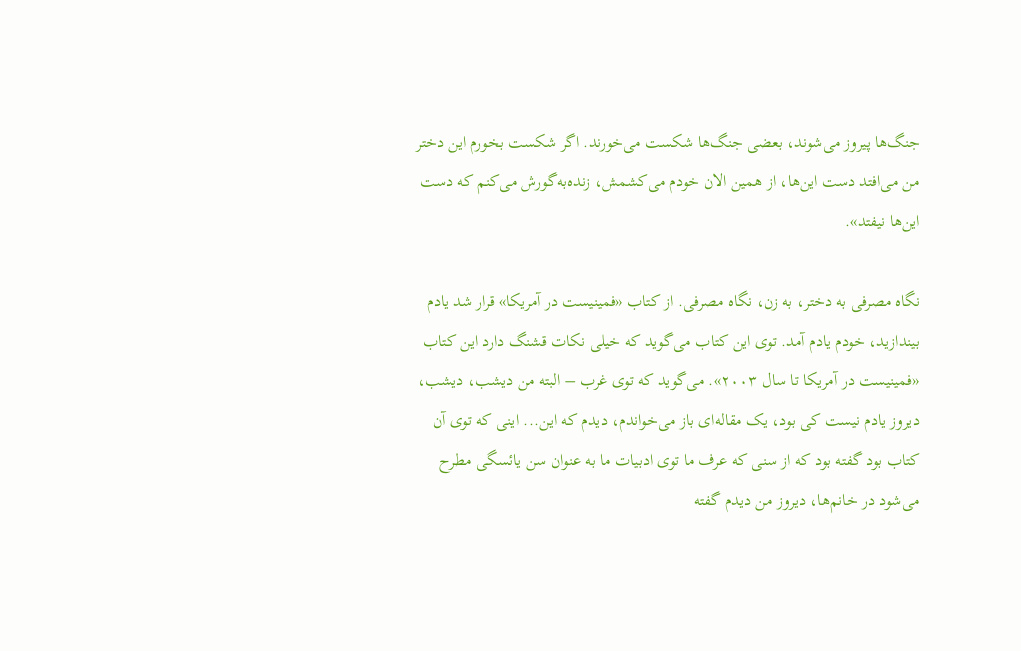جنگ‌ها پیروز می‌شوند، بعضی جنگ‌ها شکست می‌خورند. اگر شکست بخورم این دختر من می‌افتد دست این‌ها، از همین الان خودم می‌کشمش، زنده‌به‌گورش می‌کنم که دست این‌ها نیفتد».

نگاه مصرفی به دختر، به زن، نگاه مصرفی. از کتاب «فمینیست در آمریکا» قرار شد یادم بیندازید، خودم یادم آمد. توی این کتاب می‌گوید که خیلی نکات قشنگ دارد این کتاب «فمینیست در آمریکا تا سال ۲۰۰۳». می‌گوید که توی غرب – البته من دیشب، دیشب، دیروز یادم نیست کی بود، یک مقاله‌ای باز می‌خواندم، دیدم که این... اینی که توی آن کتاب بود گفته بود که از سنی که عرف ما توی ادبیات ما به عنوان سن یائسگی مطرح می‌شود در خانم‌ها، دیروز من دیدم گفته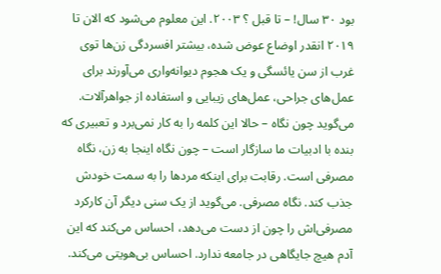بود ۳۰ سال! – تا قبل ؟ ۲۰۰۳. این معلوم می‌شود که الان تا ۲۰۱۹ انقدر اوضاع عوض شده، بیشتر افسردگی زن‌ها توی غرب از سن یائسگی و یک هجوم دیوانه‌واری می‌آورند برای عمل‌های جراحی، عمل‌های زیبایی و استفاده از جواهرآلات. می‌گوید چون نگاه – حالا این کلمه را به کار نمی‌برد و تعبیری که بنده با ادبیات ما سازگار است – چون نگاه اینجا به زن، نگاه مصرفی است. رقابت برای اینکه مردها را به سمت خودش جذب کند. نگاه مصرفی. می‌گوید از یک سنی دیگر آن کارکرد مصرفی‌اش را چون از دست می‌دهد، احساس می‌کند که این آدم هیچ جایگاهی در جامعه ندارد. احساس بی‌هویتی می‌کند.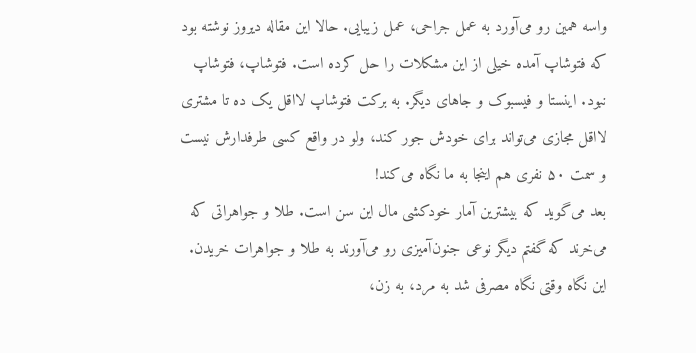واسه همین رو می‌آورد به عمل جراحی، عمل زیبایی. حالا این مقاله دیروز نوشته بود که فتوشاپ آمده خیلی از این مشکلات را حل کرده است. فتوشاپ، فتوشاپ نبود. اینستا و فیسبوک و جاهای دیگر. به برکت فتوشاپ لااقل یک ده تا مشتری لااقل مجازی می‌تواند برای خودش جور کند، ولو در واقع کسی طرفدارش نیست و سمت ۵۰ نفری هم اینجا به ما نگاه می‌کند!
بعد می‌گوید که بیشترین آمار خودکشی مال این سن است. طلا و جواهراتی که می‌خرند که گفتم دیگر نوعی جنون‌آمیزی رو می‌آورند به طلا و جواهرات خریدن. این نگاه وقتی نگاه مصرفی شد به مرد، به زن،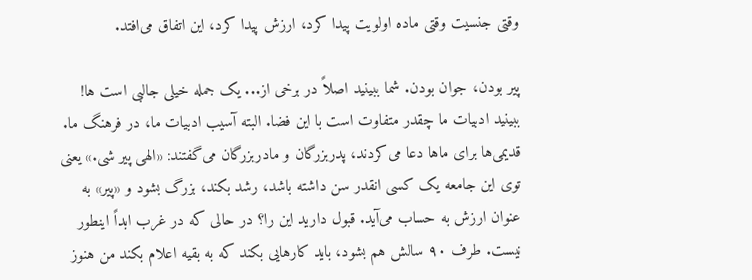وقتی جنسیت وقتی ماده اولویت پیدا کرد، ارزش پیدا کرد، این اتفاق می‌افتد.

پیر بودن، جوان بودن. شما ببینید اصلاً در برخی از... یک جمله خیلی جالبی است ها! ببینید ادبیات ما چقدر متفاوت است با این فضا. البته آسیب ادبیات ما، در فرهنگ ما. قدیمی‌ها برای ماها دعا می‌کردند، پدربزرگان و مادربزرگان می‌گفتند: «الهی پیر شی.» یعنی توی این جامعه یک کسی انقدر سن داشته باشد، رشد بکند، بزرگ بشود و «پیر» به عنوان ارزش به حساب می‌آید. قبول دارید این را؟ در حالی که در غرب ابداً اینطور نیست. طرف ۹۰ سالش هم بشود، باید کارهایی بکند که به بقیه اعلام بکند من هنوز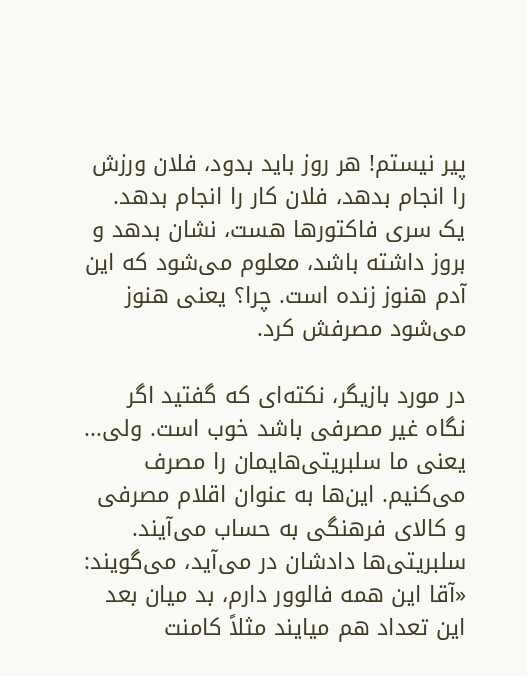پیر نیستم! هر روز باید بدود، فلان ورزش را انجام بدهد، فلان کار را انجام بدهد. یک سری فاکتورها هست، نشان بدهد و بروز داشته باشد، معلوم می‌شود که این آدم هنوز زنده است. چرا؟ یعنی هنوز می‌شود مصرفش کرد.

در مورد بازیگر، نکته‌ای که گفتید اگر نگاه غیر مصرفی باشد خوب است. ولی... یعنی ما سلبریتی‌هایمان را مصرف می‌کنیم. این‌ها به عنوان اقلام مصرفی و کالای فرهنگی به حساب می‌آیند. سلبریتی‌ها دادشان در می‌آید، می‌گویند: «آقا این همه فالوور دارم، بد میان بعد این تعداد هم میایند مثلاً کامنت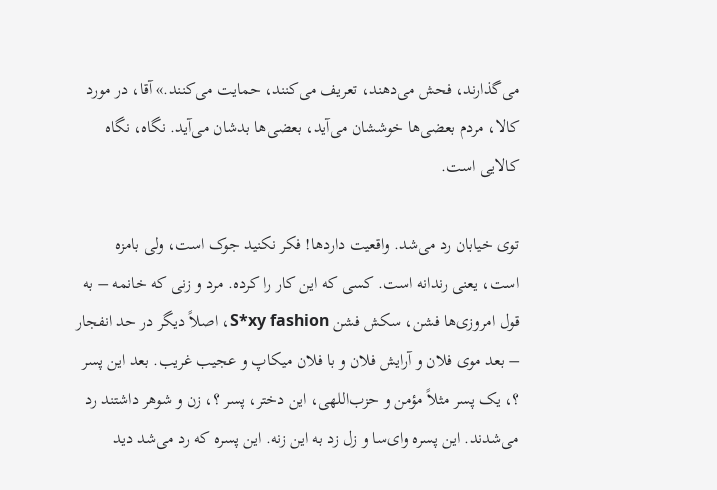می‌گذارند، فحش می‌دهند، تعریف می‌کنند، حمایت می‌کنند.» آقا، در مورد کالا، مردم بعضی‌ها خوششان می‌آید، بعضی‌ها بدشان می‌آید. نگاه، نگاه کالایی است.

توی خیابان رد می‌شد. واقعیت داردها! فکر نکنید جوک است، ولی بامزه است، یعنی رندانه است. کسی که این کار را کرده. مرد و زنی که خانمه – به قول امروزی‌ها فشن، سکش فشن S*xy fashion، اصلاً دیگر در حد انفجار – بعد موی فلان و آرایش فلان و با فلان میکاپ و عجیب غریب. بعد این پسر ؟، یک پسر مثلاً مؤمن و حزب‌اللهی، این دختر، پسر ؟، زن و شوهر داشتند رد می‌شدند. این پسره وای‌سا و زل زد به این زنه. این پسره که رد می‌شد دید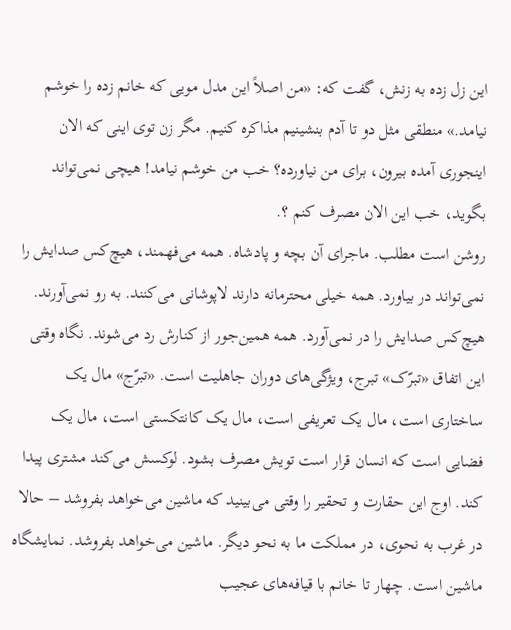این زل زده به زنش، گفت که: «من اصلاً این مدل مویی که خانم زده را خوشم نیامد.» منطقی مثل دو تا آدم بنشینیم مذاکره کنیم. مگر زن توی اینی که الان اینجوری آمده بیرون، برای من نیاورده؟ خب من خوشم نیامد! هیچی نمی‌تواند بگوید، خب این الان مصرف کنم ؟.
روشن است مطلب. ماجرای آن بچه و پادشاه. همه می‌فهمند، هیچ‌کس صدایش را نمی‌تواند در بیاورد. همه خیلی محترمانه دارند لاپوشانی می‌کنند. به رو نمی‌آورند. هیچ‌کس صدایش را در نمی‌آورد. همه همین‌جور از کنارش رد می‌شوند. نگاه وقتی این اتفاق «تبرّک» تبرج، ویژگی‌های دوران جاهلیت است. «تبرّج» مال یک ساختاری است، مال یک تعریفی است، مال یک کانتکستی است، مال یک فضایی است که انسان قرار است تویش مصرف بشود. لوکسش می‌کند مشتری پیدا کند. اوج این حقارت و تحقیر را وقتی می‌بینید که ماشین می‌خواهد بفروشد – حالا در غرب به نحوی، در مملکت ما به نحو دیگر. ماشین می‌خواهد بفروشد. نمایشگاه ماشین است. چهار تا خانم با قیافه‌های عجیب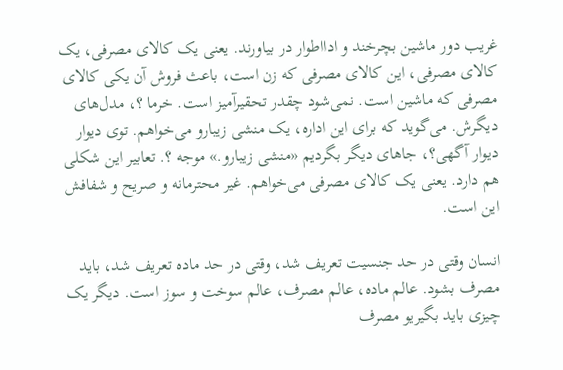غریب دور ماشین بچرخند و ادااطوار در بیاورند. یعنی یک کالای مصرفی، یک کالای مصرفی، این کالای مصرفی که زن است، باعث فروش آن یکی کالای مصرفی که ماشین است. نمی‌شود چقدر تحقیرآمیز است. خرما ؟، مدل‌های دیگرش. می‌گوید که برای این اداره، یک منشی زیبارو می‌خواهم. توی دیوار دیوار آگهی؟، جاهای دیگر بگردیم «منشی زیبارو.» موجه ؟. تعابیر این شکلی هم دارد. یعنی یک کالای مصرفی می‌خواهم. غیر محترمانه و صریح و شفافش این است.

انسان وقتی در حد جنسیت تعریف شد، وقتی در حد ماده تعریف شد، باید مصرف بشود. عالم ماده، عالم مصرف، عالم سوخت و سوز است. دیگر یک چیزی باید بگیریو مصرف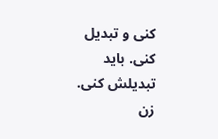کنی و تبدیل کنی. باید تبدیلش کنی. زن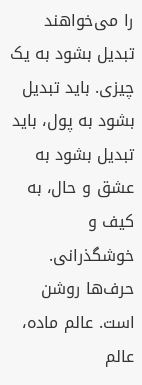را می‌خواهند تبدیل بشود به یک چیزی. باید تبدیل بشود به پول، باید تبدیل بشود به عشق و حال، به کیف و خوشگذرانی. حرف‌ها روشن است. عالم ماده، عالم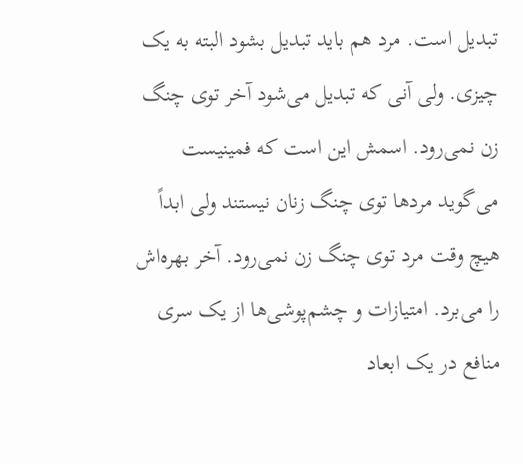تبدیل است. مرد هم باید تبدیل بشود البته به یک چیزی. ولی آنی که تبدیل می‌شود آخر توی چنگ زن نمی‌رود. اسمش این است که فمینیست می‌گوید مردها توی چنگ زنان نیستند ولی ابداً هیچ وقت مرد توی چنگ زن نمی‌رود. آخر بهره‌اش را می‌برد. امتیازات و چشم‌پوشی‌ها از یک سری منافع در یک ابعاد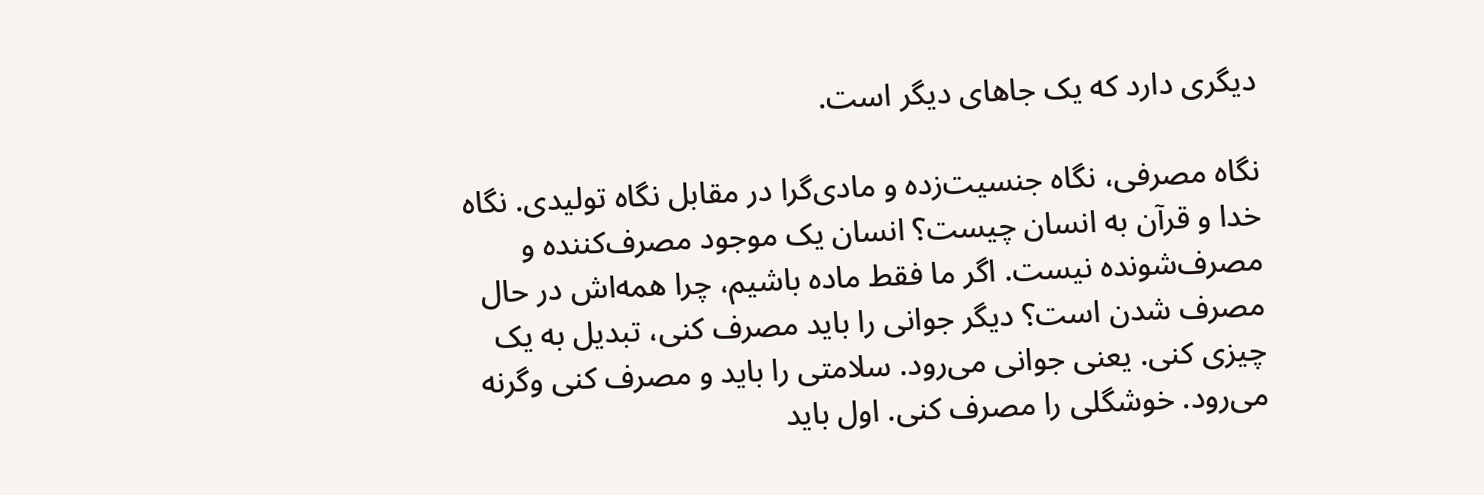دیگری دارد که یک جاهای دیگر است.

نگاه مصرفی، نگاه جنسیت‌زده و مادی‌گرا در مقابل نگاه تولیدی. نگاه خدا و قرآن به انسان چیست؟ انسان یک موجود مصرف‌کننده و مصرف‌شونده نیست. اگر ما فقط ماده باشیم، چرا همه‌اش در حال مصرف شدن است؟ دیگر جوانی را باید مصرف کنی، تبدیل به یک چیزی کنی. یعنی جوانی می‌رود. سلامتی را باید و مصرف کنی وگرنه می‌رود. خوشگلی را مصرف کنی. اول باید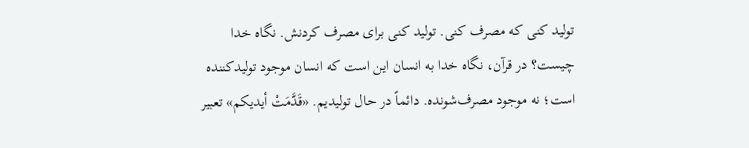تولید کنی که مصرف کنی. تولید کنی برای مصرف کردنش. نگاه خدا چیست؟ در قرآن، نگاه خدا به انسان این است که انسان موجود تولیدکننده است؛ نه موجود مصرف‌شونده. دائماً در حال تولیدیم. «قَدَّمَتْ أیدیکم» تعبیر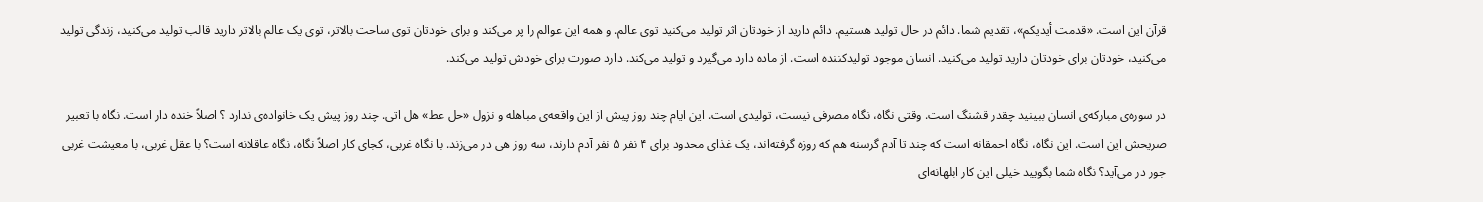قرآن این است. «قدمت أیدیکم»، تقدیم شما. دائم در حال تولید هستیم. دائم دارید از خودتان اثر تولید می‌کنید توی عالم. و همه این عوالم را پر می‌کند و برای خودتان توی ساحت بالاتر، توی یک عالم بالاتر دارید قالب تولید می‌کنید، زندگی تولید می‌کنید، خودتان برای خودتان دارید تولید می‌کنید. انسان موجود تولیدکننده است. از ماده دارد می‌گیرد و تولید می‌کند. دارد صورت برای خودش تولید می‌کند.

در سوره‌ی مبارکه‌ی انسان ببینید چقدر قشنگ است. وقتی نگاه، نگاه مصرفی نیست، تولیدی است. این ایام چند روز پیش از این واقعه‌ی مباهله و نزول «حل عط» هل اتی. چند روز پیش یک خانواده‌ی ندارد ؟ اصلاً خنده دار است. نگاه با تعبیر صریحش این است. این نگاه، نگاه احمقانه است که چند تا آدم گرسنه هم که روزه گرفته‌اند، یک غذای محدود برای ۴ نفر ۵ نفر آدم دارند، سه روز هی در می‌زند. با نگاه غربی، کجای کار اصلاً نگاه، نگاه عاقلانه است؟ با عقل غربی، با معیشت غربی جور در می‌آید؟ نگاه شما بگویید خیلی این کار ابلهانه‌ای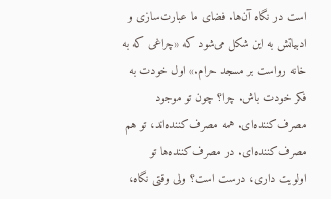است در نگاه آن‌ها. فضای ما عبارت‌سازی و ادبیاتش به این شکل می‌شود که «چراغی که به خانه رواست بر مسجد حرام.» اول خودت به فکر خودت باش. چرا؟ چون تو موجود مصرف‌کننده‌ای. همه مصرف‌کننده‌اند، تو هم مصرف‌کننده‌ای. در مصرف‌کننده‌ها تو اولویت داری، درست است؟ ولی وقتی نگاه،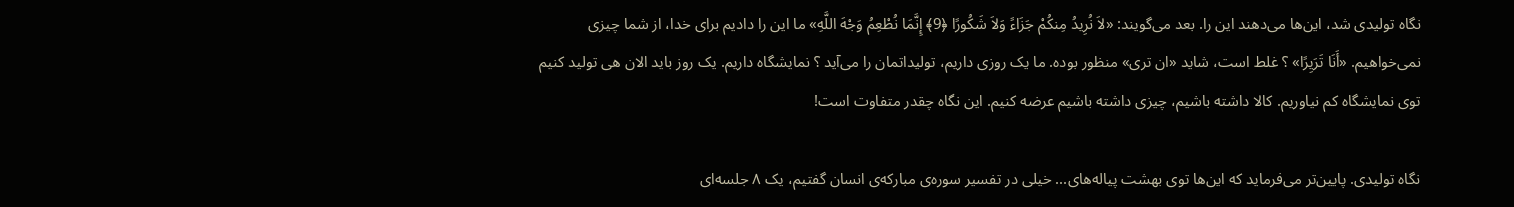نگاه تولیدی شد، این‌ها می‌دهند این را. بعد می‌گویند: «لاَ نُرِیدُ مِنکُمْ جَزَاءً وَلاَ شَکُورًا ﴿9﴾ إِنَّمَا نُطْعِمُ وَجْهَ اللَّهِ» ما این را دادیم برای خدا، از شما چیزی نمی‌خواهیم. «أَنَا تَرَیِرًا» ؟ غلط است، شاید «ان تری» منظور بوده. ما یک روزی داریم، تولیداتمان را می‌آید ؟ نمایشگاه داریم. یک روز باید الان هی تولید کنیم توی نمایشگاه کم نیاوریم. کالا داشته باشیم، چیزی داشته باشیم عرضه کنیم. این نگاه چقدر متفاوت است!

نگاه تولیدی. پایین‌تر می‌فرماید که این‌ها توی بهشت پیاله‌های... خیلی در تفسیر سوره‌ی مبارکه‌ی انسان گفتیم، یک ۸ جلسه‌ای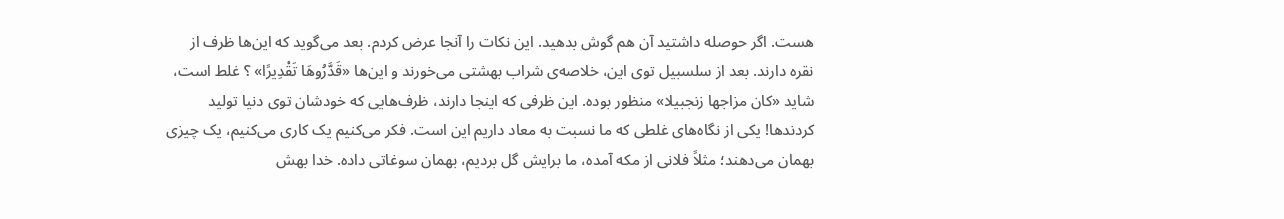هست. اگر حوصله داشتید آن هم گوش بدهید. این نکات را آنجا عرض کردم. بعد می‌گوید که این‌ها ظرف از نقره دارند. بعد از سلسبیل توی این، خلاصه‌ی شراب بهشتی می‌خورند و این‌ها «قَدَّرُوهَا تَقْدِیرًا» ؟ غلط است، شاید «کان مزاجها زنجبیلا» منظور بوده. این ظرفی که اینجا دارند، ظرف‌هایی که خودشان توی دنیا تولید کردندها! یکی از نگاه‌های غلطی که ما نسبت به معاد داریم این است. فکر می‌کنیم یک کاری می‌کنیم، یک چیزی بهمان می‌دهند؛ مثلاً فلانی از مکه آمده، ما برایش گل بردیم، بهمان سوغاتی داده. خدا بهش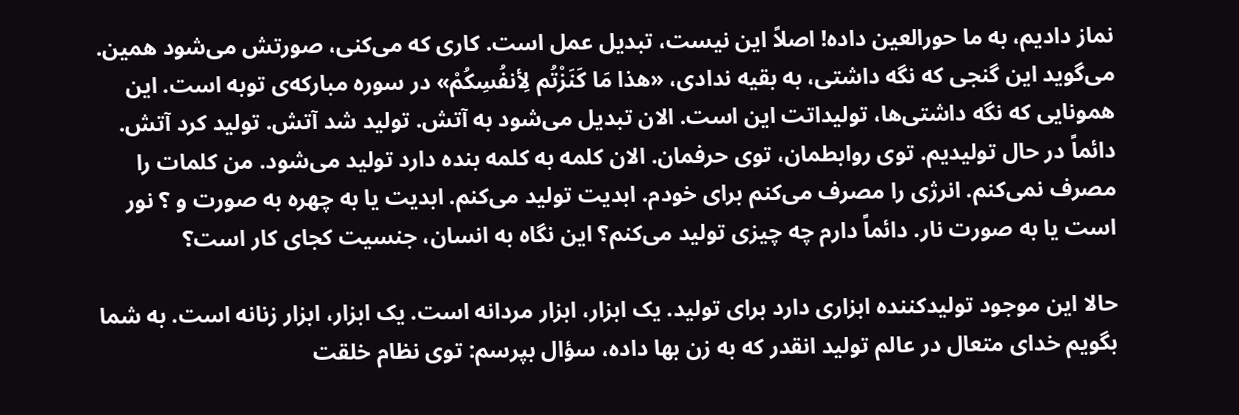نماز دادیم، به ما حورالعین داده! اصلاً این نیست، تبدیل عمل است. کاری که می‌کنی، صورتش می‌شود همین. می‌گوید این گنجی که نگه داشتی، به بقیه ندادی، «هذا مَا کَنَزْتُم لِأنفُسِكُمْ» در سوره مبارکه‌ی توبه است. این همونایی که نگه داشتی‌ها، تولیداتت این است. الان تبدیل می‌شود به آتش. تولید شد آتش. تولید کرد آتش. دائماً در حال تولیدیم. توی روابطمان، توی حرفمان. الان کلمه به کلمه بنده دارد تولید می‌شود. من کلمات را مصرف نمی‌کنم. انرژی را مصرف می‌کنم برای خودم. ابدیت تولید می‌کنم. ابدیت یا به چهره به صورت و ؟ نور است یا به صورت نار. دائماً دارم چه چیزی تولید می‌کنم؟ این نگاه به انسان، جنسیت کجای کار است؟

حالا این موجود تولیدکننده ابزاری دارد برای تولید. یک ابزار، ابزار مردانه است. یک ابزار، ابزار زنانه است. به شما بگویم خدای متعال در عالم تولید انقدر که به زن بها داده، سؤال بپرسم: توی نظام خلقت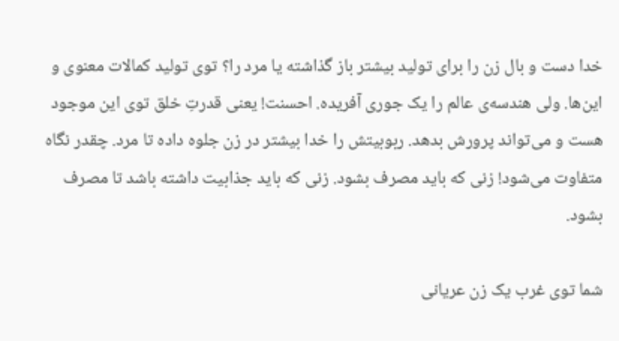خدا دست و بال زن را برای تولید بیشتر باز گذاشته یا مرد را؟ توی تولید کمالات معنوی و این‌ها. ولی هندسه‌ی عالم را یک جوری آفریده. احسنت! یعنی قدرتِ خلق توی این موجود هست و می‌تواند پرورش بدهد. ربوبیتش را خدا بیشتر در زن جلوه داده تا مرد. چقدر نگاه متفاوت می‌شود! زنی که باید مصرف بشود. زنی که باید جذابیت داشته باشد تا مصرف بشود.

شما توی غرب یک زن عریانی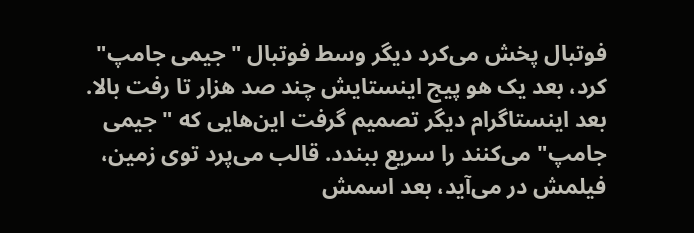فوتبال پخش می‌کرد دیگر وسط فوتبال "جیمی جامپ" کرد، بعد یک هو پیج اینستایش چند صد هزار تا رفت بالا. بعد اینستاگرام دیگر تصمیم گرفت این‌هایی که "جیمی جامپ" می‌کنند را سریع ببندد. قالب می‌پرد توی زمین، فیلمش در می‌آید، بعد اسمش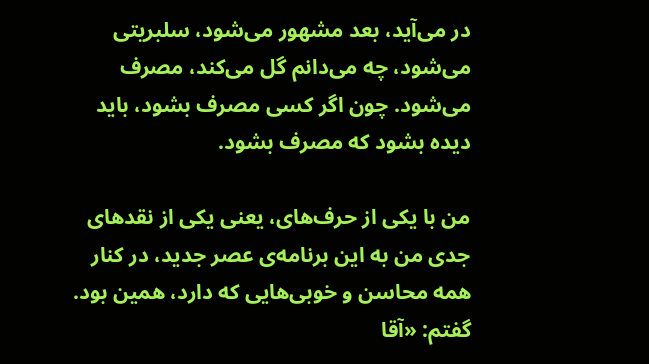در می‌آید، بعد مشهور می‌شود، سلبریتی می‌شود، چه می‌دانم گل می‌کند، مصرف می‌شود. چون اگر کسی مصرف بشود، باید دیده بشود که مصرف بشود.

من با یکی از حرف‌های، یعنی یکی از نقدهای جدی من به این برنامه‌ی عصر جدید، در کنار همه محاسن و خوبی‌هایی که دارد، همین بود. گفتم: «آقا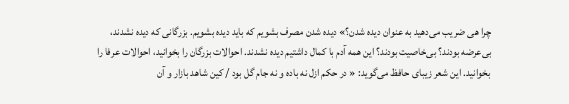چرا هی ضریب می‌دهید به عنوان دیده شدن؟» دیده شدن مصرف بشویم که باید دیده بشویم. بزرگانی که دیده نشدند، بی‌عرضه بودند؟ بی‌خاصیت بودند؟ این همه آدم با کمال داشتیم دیده نشدند. احوالات بزرگان را بخوانید، احوالات عرفا را بخوانید. این شعر زیبای حافظ می‌گوید: « در حکم ازل نه باده و نه جام گل بود / کین شاهد بازار و آن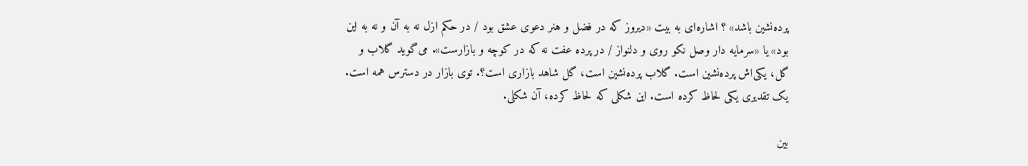پرده‌نشین باشد» ؟ اشاره‌ای به بیت «دیروز که در فضل و هنر دعوی عشق بود / در حکم ازل نه به آن و نه به این بود» یا «سرمایه دار وصل نکو روی و دلنواز / در پرده عفت نه که در کوچه و بازارست». می‌گوید گلاب و گل، یکی‌اش پرده‌نشین است. گلاب پرده‌نشین است، گل شاهد بازاری است؟. توی بازار در دسترس همه است. یک تقدیری یکی لحاظ کرده است. این شکلی که لحاظ کرده، آن شکلی.

بین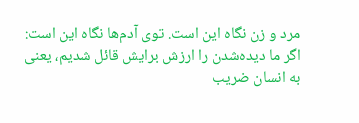مرد و زن نگاه این است. توی آدم‌ها نگاه این است: اگر ما دیده‌شدن را ارزش برایش قائل شدیم، یعنی به انسان ضریب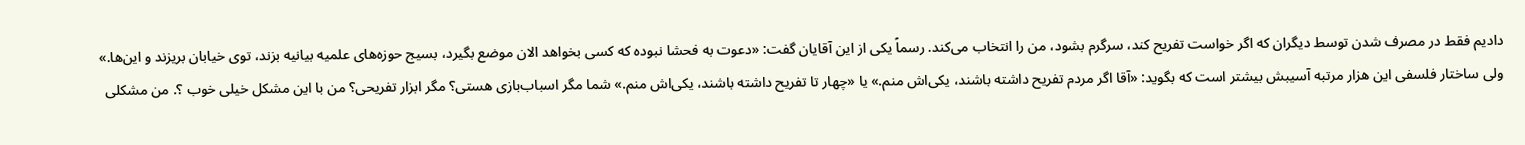دادیم فقط در مصرف شدن توسط دیگران که اگر خواست تفریح کند، سرگرم بشود، من را انتخاب می‌کند. رسماً یکی از این آقایان گفت: «دعوت به فحشا نبوده که کسی بخواهد الان موضع بگیرد، بسیج حوزه‌های علمیه بیانیه بزند، توی خیابان بریزند و این‌ها.» ولی ساختار فلسفی این هزار مرتبه آسیبش بیشتر است که بگوید: «آقا اگر مردم تفریح داشته باشند، یکی‌اش منم.» یا «چهار تا تفریح داشته باشند، یکی‌اش منم.» شما مگر اسباب‌بازی هستی؟ مگر ابزار تفریحی؟ من با این مشکل خیلی خوب ؟. من مشکلی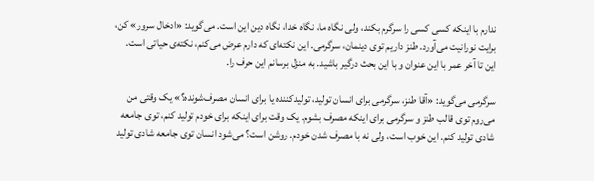ندارم با اینکه کسی کسی را سرگرم بکند، ولی نگاه ما، نگاه خدا، نگاه دین این است. می‌گوید: «ادخال سرور» کن، برایت نورانیت می‌آورد. طنز داریم توی دینمان، سرگرمی. این نکته‌ای که دارم عرض می‌کنم، نکته‌ی حیاتی است. این تا آخر عمر با این عنوان و با این بحث درگیر باشید. به منزل برسانم این حرف را.

سرگرمی می‌گوید: «آقا طنز، سرگرمی برای انسان تولید، تولیدکننده یا برای انسان مصرف‌شونده؟» یک وقتی من می‌روم توی قالب طنز و سرگرمی برای اینکه مصرف بشوم. یک وقت برای اینکه برای خودم تولید کنم، توی جامعه شادی تولید کنم. این خوب است، ولی نه با مصرف شدن خودم. روشن است؟ می‌شود انسان توی جامعه شادی تولید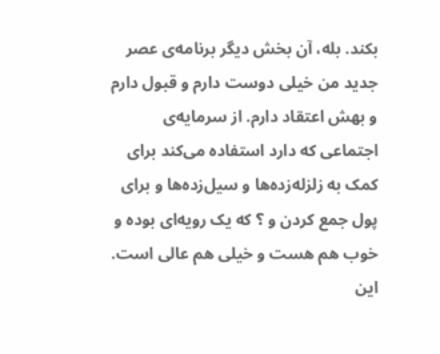بکند. بله، آن بخش دیگر برنامه‌ی عصر جدید من خیلی دوست دارم و قبول دارم و بهش اعتقاد دارم. از سرمایه‌ی اجتماعی که دارد استفاده می‌کند برای کمک به زلزله‌زده‌ها و سیل‌زده‌ها و برای پول جمع کردن و ؟ که یک رویه‌ای بوده و خوب هم هست و خیلی هم عالی است. این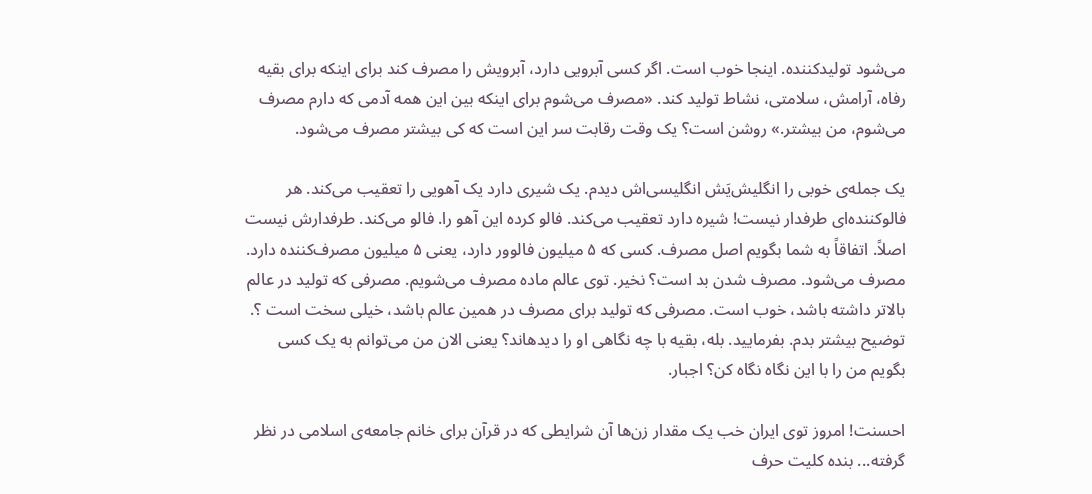می‌شود تولیدکننده. اینجا خوب است. اگر کسی آبرویی دارد، آبرویش را مصرف کند برای اینکه برای بقیه رفاه، آرامش، سلامتی، نشاط تولید کند. «مصرف می‌شوم برای اینکه بین این همه آدمی که دارم مصرف می‌شوم، من بیشتر.» روشن است؟ یک وقت رقابت سر این است که کی بیشتر مصرف می‌شود.

یک جمله‌ی خوبی را انگلیش‌یَش انگلیسی‌اش دیدم. یک شیری دارد یک آهویی را تعقیب می‌کند. هر فالوکننده‌ای طرفدار نیست! شیره دارد تعقیب می‌کند. فالو کرده این آهو را. فالو می‌کند. طرفدارش نیست اصلاً. اتفاقاً به شما بگویم اصل مصرف. کسی که ۵ میلیون فالوور دارد، یعنی ۵ میلیون مصرف‌کننده دارد. مصرف می‌شود. مصرف شدن بد است؟ نخیر. توی عالم ماده مصرف می‌شویم. مصرفی که تولید در عالم بالاتر داشته باشد، خوب است. مصرفی که تولید برای مصرف در همین عالم باشد، خیلی سخت است ؟. توضیح بیشتر بدم. بفرمایید. بله، بقیه با چه نگاهی او را دیدهاند؟ یعنی الان من می‌توانم به یک کسی بگویم من را با این نگاه نگاه کن؟ اجبار.

احسنت! امروز توی ایران خب یک مقدار زن‌ها آن شرایطی که در قرآن برای خانم جامعه‌ی اسلامی در نظر گرفته... بنده کلیت حرف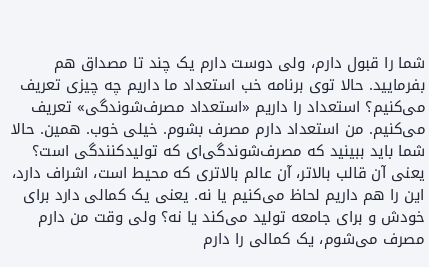شما را قبول دارم، ولی دوست دارم یک چند تا مصداق هم بفرمایید. حالا توی برنامه خب استعداد ما داریم چه چیزی تعریف می‌کنیم؟ استعداد را داریم «استعداد مصرف‌شوندگی» تعریف می‌کنیم. من استعداد دارم مصرف بشوم. خیلی خوب. همین. حالا شما باید ببینید که مصرف‌شوندگی‌ای که تولیدکنندگی است؟ یعنی آن قالب بالاتر، آن عالم بالاتری که محیط است، اشراف دارد، این را هم داریم لحاظ می‌کنیم یا نه. یعنی یک کمالی دارد برای خودش و برای جامعه تولید می‌کند یا نه؟ ولی وقت من دارم مصرف می‌شوم، یک کمالی را دارم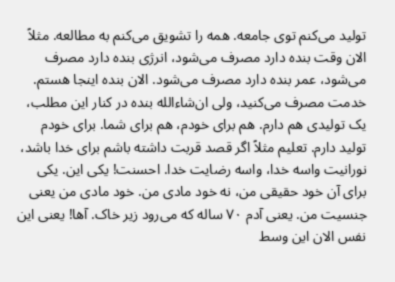تولید می‌کنم توی جامعه. همه را تشویق می‌کنم به مطالعه. مثلاً الان وقت بنده دارد مصرف می‌شود، انرژی بنده دارد مصرف می‌شود، عمر بنده دارد مصرف می‌شود. الان بنده اینجا هستم. خدمت مصرف می‌کنید، ولی ان‌شاءالله بنده در کنار این مطلب، یک تولیدی هم دارم. هم برای خودم، هم برای شما. برای خودم تولید دارم. تعلیم مثلاً اگر قصد قربت داشته باشم برای خدا باشد، نورانیت واسه خدا، واسه رضایت خدا. احسنت! یکی این. یکی برای آن خود حقیقی من، نه خود مادی من. خود مادی من یعنی جنسیت من. یعنی آدم ۷۰ ساله که می‌رود زیر خاک. آها! یعنی این نفس الان این وسط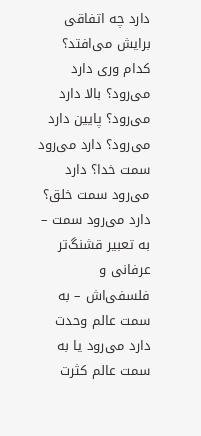دارد چه اتفاقی برایش می‌افتد؟ کدام وری دارد می‌رود؟ بالا دارد می‌رود؟ پایین دارد می‌رود؟ دارد می‌رود سمت خدا؟ دارد می‌رود سمت خلق؟ دارد می‌رود سمت – به تعبیر قشنگ‌تر عرفانی و فلسفی‌اش – به سمت عالم وحدت دارد می‌رود یا به سمت عالم کثرت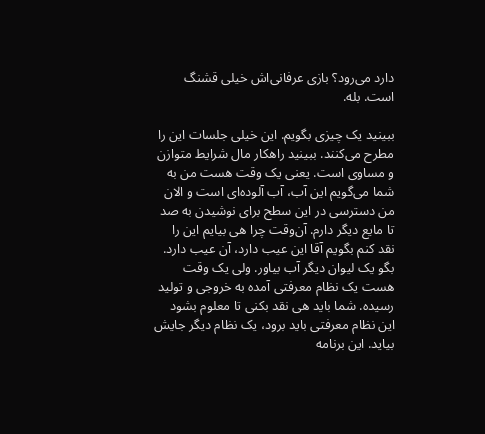دارد می‌رود؟ بازی عرفانی‌اش خیلی قشنگ است. بله.

ببینید یک چیزی بگویم. این خیلی جلسات این را مطرح می‌کنند. ببینید راهکار مال شرایط متوازن و مساوی است. یعنی یک وقت هست من به شما می‌گویم این آب، آب آلوده‌ای است و الان من دسترسی در این سطح برای نوشیدن به صد تا مایع دیگر دارم. آن‌وقت چرا هی بیایم این را نقد کنم بگویم آقا این عیب دارد، آن عیب دارد. بگو یک لیوان دیگر آب بیاور. ولی یک وقت هست یک نظام معرفتی آمده به خروجی و تولید رسیده. شما باید هی نقد بکنی تا معلوم بشود این نظام معرفتی باید برود، یک نظام دیگر جایش بیاید. این برنامه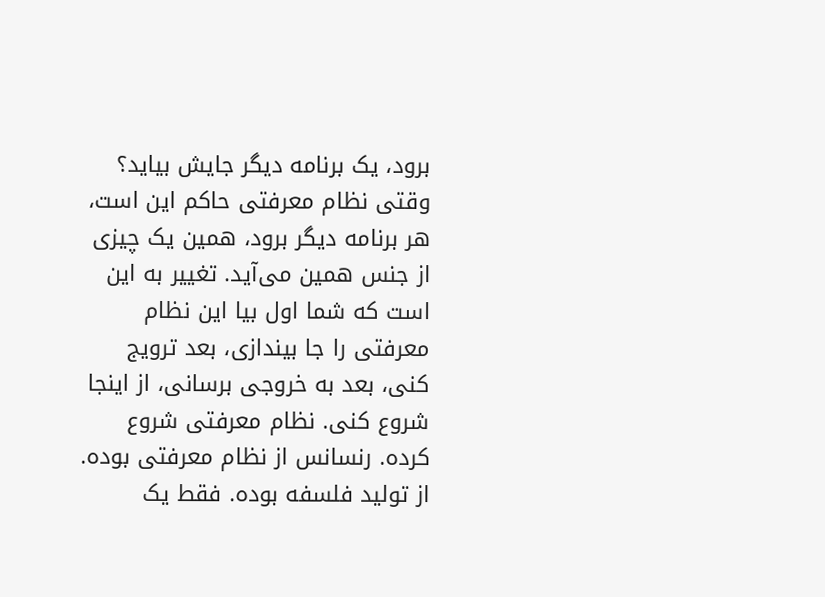برود، یک برنامه دیگر جایش بیاید؟ وقتی نظام معرفتی حاکم این است، هر برنامه دیگر برود، همین یک چیزی از جنس همین می‌آید. تغییر به این است که شما اول بیا این نظام معرفتی را جا بیندازی، بعد ترویج کنی، بعد به خروجی برسانی، از اینجا شروع کنی. نظام معرفتی شروع کرده. رنسانس از نظام معرفتی بوده. از تولید فلسفه بوده. فقط یک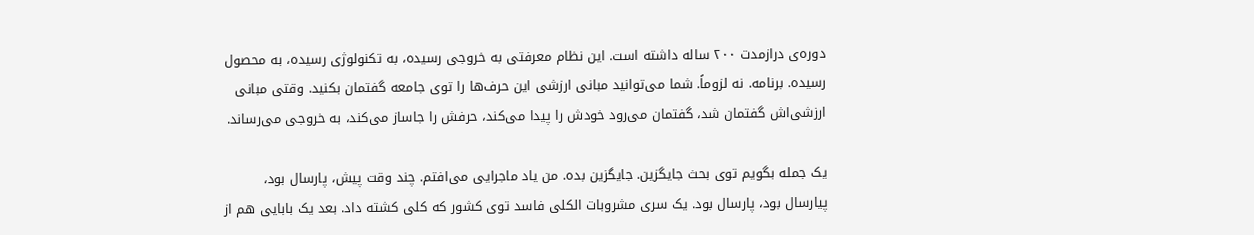دوره‌ی درازمدت ۲۰۰ ساله داشته است. این نظام معرفتی به خروجی رسیده، به تکنولوژی رسیده، به محصول رسیده. برنامه. نه لزوماً. شما می‌توانید مبانی ارزشی این حرف‌ها را توی جامعه گفتمان بکنید. وقتی مبانی ارزشی‌اش گفتمان شد، گفتمان می‌رود خودش را پیدا می‌کند، حرفش را جاساز می‌کند، به خروجی می‌رساند.

یک جمله بگویم توی بحث جایگزین. جایگزین بده. من یاد ماجرایی می‌افتم. چند وقت پیش، پارسال بود، پیارسال بود، پارسال بود. یک سری مشروبات الکلی فاسد توی کشور که کلی کشته داد. بعد یک بابایی هم از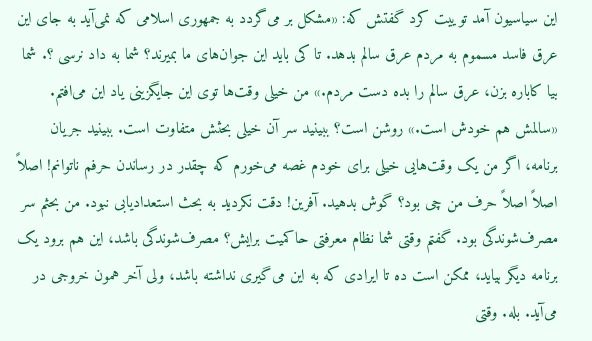این سیاسیون آمد توییت کرد گفتش که: «مشکل بر می‌گردد به جمهوری اسلامی که نمی‌آید به جای این عرق فاسد مسموم به مردم عرق سالم بدهد. تا کی باید این جوان‌های ما بمیرند؟ شما به داد نرسی ؟. شما بیا کاباره بزن، عرق سالم را بده دست مردم.» من خیلی وقت‌ها توی این جایگزینی یاد این می‌افتم. «سالمش هم خودش است.» روشن است؟ ببینید سر آن خیلی بحثش متفاوت است. ببینید جریان برنامه، اگر من یک وقت‌هایی خیلی برای خودم غصه می‌خورم که چقدر در رساندن حرفم ناتوانم! اصلاً اصلاً اصلاً حرف من چی بود؟ گوش بدهید. آفرین! دقت نکردید به بحث استعدادیابی نبود. من بحثم سر مصرف‌شوندگی بود. گفتم وقتی شما نظام معرفتی حاکمیت برایش؟ مصرف‌شوندگی باشد، این هم برود یک برنامه دیگر بیاید، ممکن است ده تا ایرادی که به این می‌گیری نداشته باشد، ولی آخر همون خروجی در می‌آید. بله. وقتی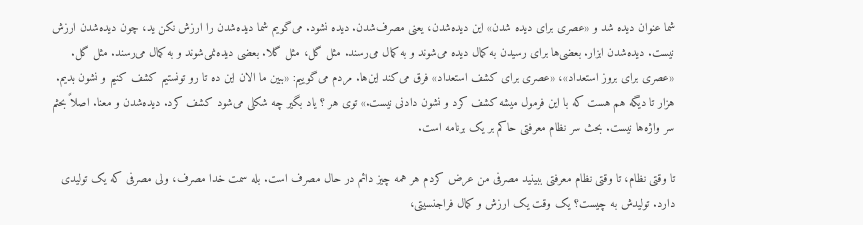شما عنوان دیده شد و «عصری برای دیده شدن» این دیده‌شدن، یعنی مصرف‌شدن. دیده نشود. می‌گویم شما دیده‌شدن را ارزش نکن ید، چون دیده‌شدن ارزش نیست. دیده‌شدن ابزار. بعضی‌ها برای رسیدن به کمال دیده می‌شوند و به کمال می‌رسند. مثل گل، مثل گلا. بعضی دیده‌نمی‌شوند و به کمال می‌رسند. مثل گل. «عصری برای بروز استعداد»، «عصری برای کشف استعداد» فرق می‌کند این‌ها. مردم می‌گوییم: «ببین ما الان این ده تا رو تونستیم کشف کنیم و نشون بدیم. هزار تا دیگه هم هست که با این فرمول میشه کشف کرد و نشون دادنی نیست.» توی هر ؟ یاد بگیر چه شکلی می‌شود کشف کرد. دیده‌شدن و معنا. اصلاً بحثم سر واژه‌ها نیست. بحث سر نظام معرفتی حاکم بر یک برنامه است.

تا وقتی نظام، تا وقتی نظام معرفتی ببینید مصرفی من عرض کردم هر همه چیز دائم در حال مصرف است. بله سمت خدا مصرف، ولی مصرفی که یک تولیدی دارد. تولیدش به چیست؟ یک وقت یک ارزش و کمال فراجنسیتی،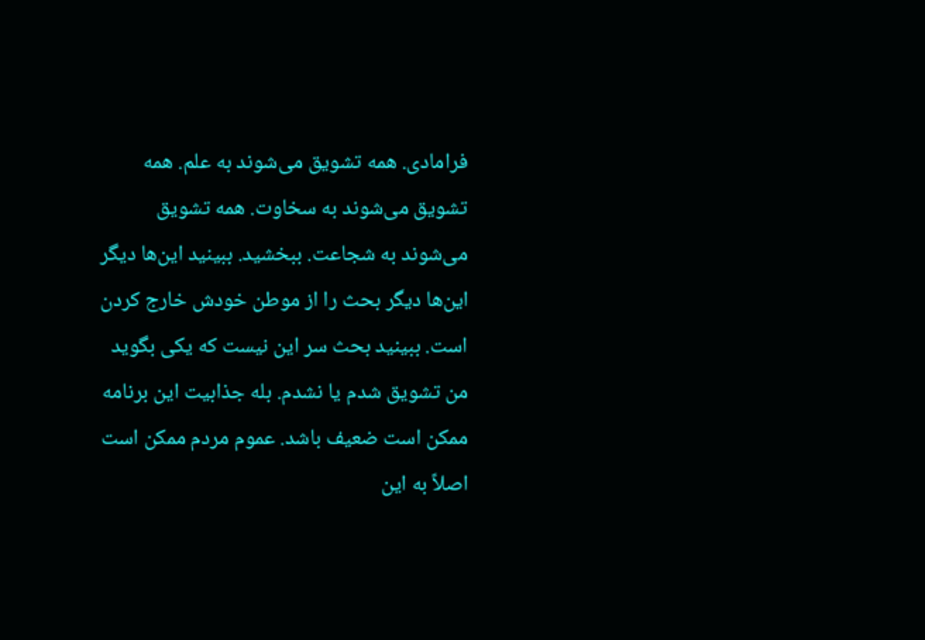فرامادی. همه تشویق می‌شوند به علم. همه تشویق می‌شوند به سخاوت. همه تشویق می‌شوند به شجاعت. ببخشید. ببینید این‌ها دیگر این‌ها دیگر بحث را از موطن خودش خارج کردن است. ببینید بحث سر این نیست که یکی بگوید من تشویق شدم یا نشدم. بله جذابیت این برنامه ممکن است ضعیف باشد. عموم مردم ممکن است اصلاً به این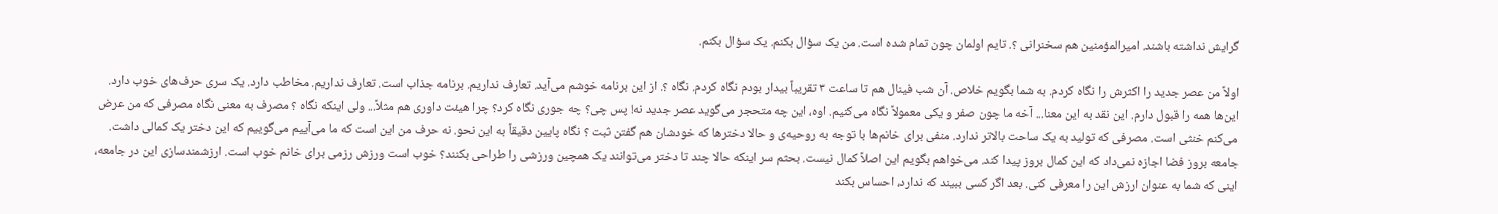گرایش نداشته باشند. امیرالمؤمنین هم سخنرانی ؟. تایم اولمان چون تمام شده است. من یک سؤال بکنم. یک سؤال بکنم.

اولاً من عصر جدید را اکثرش را نگاه کردم. به شما بگویم خلاص. آن شب فینال هم تا ساعت ۳ تقریباً بیدار بودم نگاه کردم. نگاه ؟. از این برنامه خوشم می‌آید. تعارف نداریم. برنامه جذاب است. تعارف نداریم. مخاطب دارد. یک سری حرف‌های خوب دارد. این‌ها همه را قبول دارم. این نقد به این معنا... آخه ما چون صفر و یکی معمولاً نگاه می‌کنیم. اوه، این چه متحجر می‌گوید عصر جدید نه! پس چی؟ چه جوری نگاه کرد؟ چرا هیئت داوری هم مثلاً... ولی اینکه نگاه ؟ مصرف به معنی نگاه مصرفی که من عرض می‌کنم خنثی است. مصرفی که تولید به یک ساحت بالاتر ندارد. منفی برای خانم‌ها با توجه به روحیه‌ی و حالا دخترها که خودشان هم گفتن ثبت ؟ نگاه پایین دقیقاً به این نحو. نه حرف من این است که ما می‌آییم می‌گوییم که این دختر یک کمالی داشت. جامعه بروز فضا اجازه نمی‌داد که این کمال بروز پیدا کند. می‌خواهم بگویم این اصلاً کمال نیست. بحثم سر اینکه حالا چند تا دختر می‌توانند یک همچین ورزشی را طراحی بکنند؟ خوب است ورزش رزمی برای خانم خوب است. ارزشمندسازی این در جامعه، اینی که شما به عنوان ارزش این را معرفی کنی. بعد اگر کسی ببیند که ندارد، احساس بکند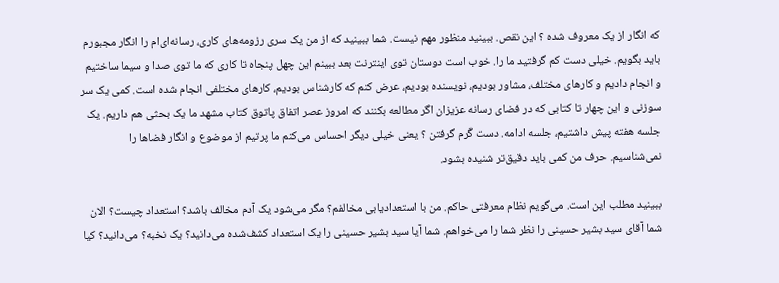که انگار از یک معروف شده ؟ این نقص. ببینید منظور مهم نیست. شما ببینید که از من یک سری رزومه‌های کاری، رسانه‌ای‌ام را انگار مجبورم باید بگویم. خیلی دست کم گرفتید ما را. خوب است دوستان توی اینترنت بعد ببینم این چهل پنجاه تا کاری که ما توی صدا و سیما ساختیم و انجام دادیم و کارهای مختلف، مشاور بودیم، نویسنده بودیم، عرض کنم که کارشناس بودیم، کارهای مختلفی انجام شده است. کمی یک سر سوزنی و این چهار تا کتابی که در فضای رسانه عزیزان اگر مطالعه بکنند که امروز عصر اتفاق پاتوق کتاب مشهد ما یک بحثی هم داریم. یک جلسه هفته پیش داشتیم، جلسه ادامه. دست گَرم گرفتن ؟ یعنی خیلی دیگر احساس می‌کنم ما پرتیم از موضوع و انگار فضاها را نمی‌شناسیم. حرف من کمی باید دقیق‌تر شنیده بشود.

ببینید مطلب این است. می‌گویم نظام معرفتی حاکم. من با استعدادیابی مخالفم؟ مگر می‌شود یک آدم مخالف باشد؟ استعداد چیست؟ الان شما آقای سید بشیر حسینی را نظر شما را می‌خواهم. شما آیا سید بشیر حسینی را یک استعداد کشف‌شده می‌دانید؟ یک نخبه؟ می‌دانید؟ کیا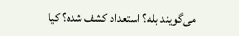می‌گویند بله؟ استعداد کشف شده؟ کیا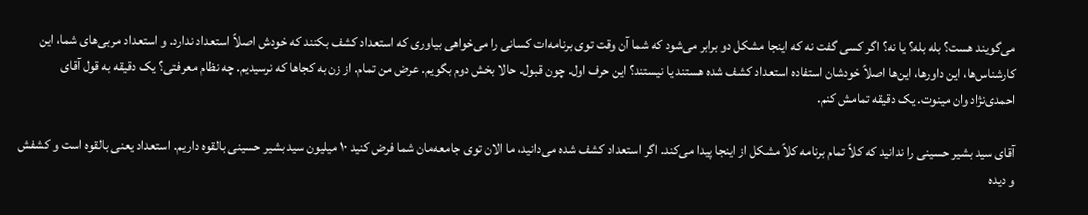می‌گویند هست؟ بله بله؟ یا نه؟ اگر کسی گفت نه که اینجا مشکل دو برابر می‌شود که شما آن وقت توی برنامه‌ات کسانی را می‌خواهی بیاوری که استعداد کشف بکنند که خودش اصلاً استعداد ندارد. و استعداد مربی‌های شما، این کارشناس‌ها، این داورها، این‌ها اصلاً خودشان استفاده استعداد کشف شده هستند یا نیستند؟ این حرف اول. چون قبول. حالا بخش دوم بگویم. عرض من تمام. از زن به کجاها که نرسیدیم. چه نظام معرفتی؟ یک دقیقه به قول آقای احمدی‌نژاد وان مینوت. یک دقیقه تمامش کنم.

آقای سید بشیر حسینی را ندانید که کلاً تمام برنامه کلاً مشکل از اینجا پیدا می‌کند. اگر استعداد کشف شده می‌دانید، ما الان توی جامعه‌مان شما فرض کنید ۱۰ میلیون سید بشیر حسینی بالقوه داریم. استعداد یعنی بالقوه است و کشفش و دیده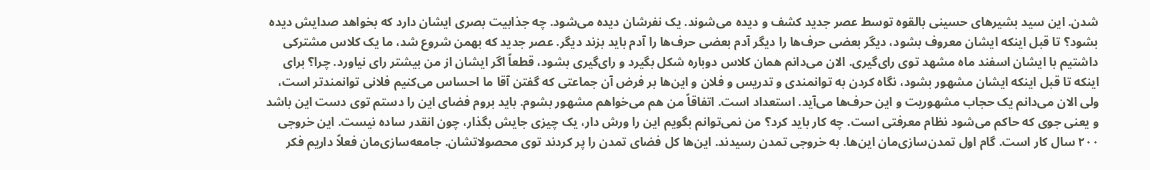شدن. این سید بشیرهای حسینی بالقوه توسط عصر جدید کشف و دیده می‌شوند. یک نفرشان دیده می‌شود. چه جذابیت بصری ایشان دارد که بخواهد صدایش دیده بشود؟ تا قبل اینکه ایشان معروف بشود، دیگر بعضی حرف‌ها را دیگر آدم بعضی حرف‌ها را آدم باید بزند دیگر. عصر جدید که بهمن شروع شد، ما یک کلاس مشترکی داشتیم با ایشان اسفند ماه مشهد توی رای‌گیری. الان می‌دانم همان کلاس دوباره شکل بگیرد و رای‌گیری بشود، قطعاً اگر ایشان از من بیشتر رای نیاورد. چرا؟ برای اینکه تا قبل اینکه ایشان مشهور بشود، نگاه کردن به توانمندی و تدریس و فلان و این‌ها بر فرض آن جماعتی که گفتن آقا ما احساس می‌کنیم فلانی توانمندتر است، ولی الان می‌دانم یک حجاب مشهوریت و این حرف‌ها می‌آید. استعداد است. اتفاقاً من هم می‌خواهم مشهور بشوم. باید بروم فضای این را دستم توی دست این باشد و یعنی جوی که حاکم می‌شود نظام معرفتی است. چه کار باید کرد؟ من نمی‌توانم بگویم این را ورش دار، یک چیزی جایش بگذار، چون انقدر ساده نیست. این خروجی ۲۰۰ سال کار است. گام اول تمدن‌سازی‌مان این‌ها. به خروجی تمدن رسیدند. این‌ها کل فضای تمدن را پر کردند توی محصولاتشان. جامعه‌سازی‌مان فعلاً داریم فکر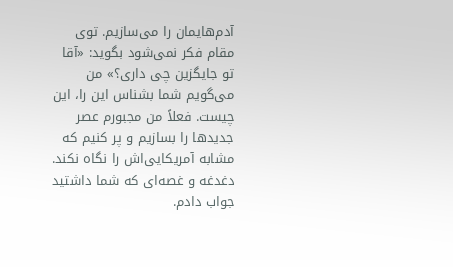آدم‌هایمان را می‌سازیم. توی مقام فکر نمی‌شود بگوید: «آقا تو جایگزین چی داری؟» من می‌گویم شما بشناس این را، این چیست. فعلاً من مجبورم عصر جدیدها را بسازیم و پر کنیم که مشابه آمریکایی‌اش را نگاه نکند. دغدغه و غصه‌ای که شما داشتید جواب دادم.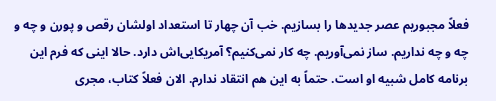فعلاً مجبوریم عصر جدیدها را بسازیم. خب آن چهار تا استعداد اولشان رقص و پورن و چه و چه و چه نداریم. ساز نمی‌آوریم. چه کار نمی‌کنیم؟ آمریکایی‌اش دارد. حالا اینی که فرم این برنامه کامل شبیه او است. حتماً به این هم انتقاد ندارم. الان فعلاً کتاب، مجری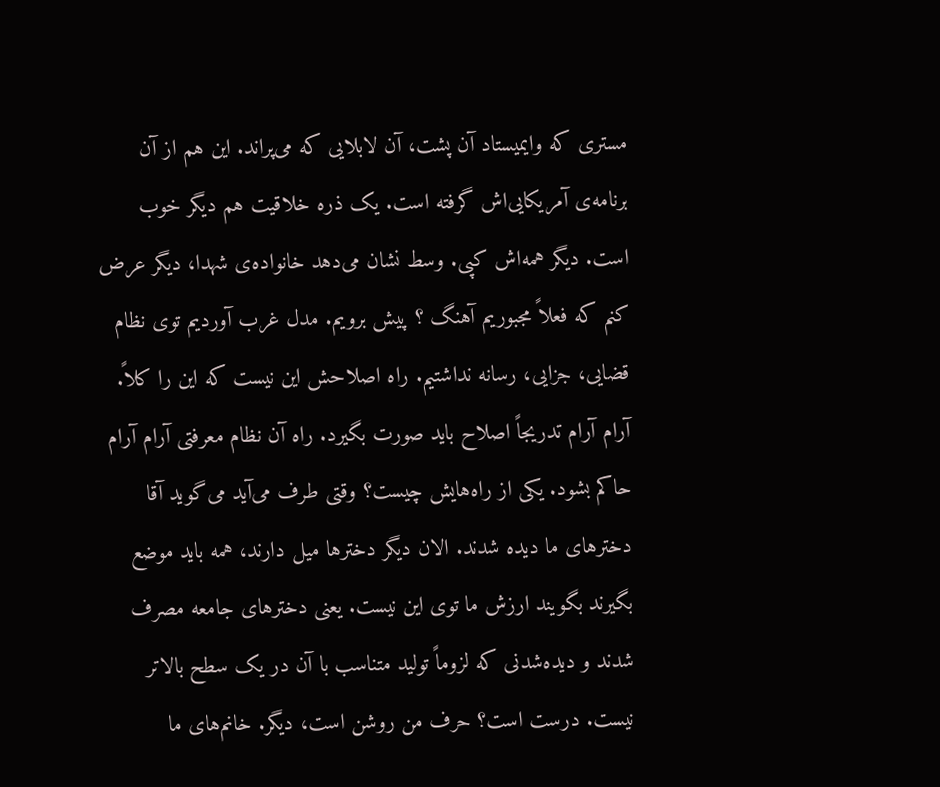مستری که وایمیستاد آن پشت، آن لابلایی که می‌پراند. این هم از آن برنامه‌ی آمریکایی‌اش گرفته است. یک ذره خلاقیت هم دیگر خوب است. دیگر همه‌اش کپی. وسط نشان می‌دهد خانواده‌ی شهدا، دیگر عرض کنم که فعلاً مجبوریم آهنگ ؟ پیش برویم. مدل غرب آوردیم توی نظام قضایی، جزایی، رسانه نداشتیم. راه اصلاحش این نیست که این را کلاً. آرام آرام تدریجاً اصلاح باید صورت بگیرد. راه آن نظام معرفتی آرام آرام حاکم بشود. یکی از راه‌هایش چیست؟ وقتی طرف می‌آید می‌گوید آقا دخترهای ما دیده شدند. الان دیگر دخترها میل دارند، همه باید موضع بگیرند بگویند ارزش ما توی این نیست. یعنی دخترهای جامعه مصرف شدند و دیده‌شدنی که لزوماً تولید متناسب با آن در یک سطح بالاتر نیست. درست است؟ حرف من روشن است، دیگر. خانم‌های ما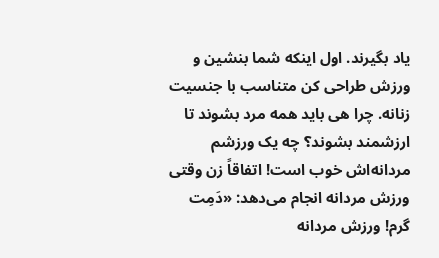یاد بگیرند. اول اینکه شما بنشین و ورزش طراحی کن متناسب با جنسیت زنانه. چرا هی باید همه مرد بشوند تا ارزشمند بشوند؟ چه یک ورزشم مردانه‌اش خوب است! اتفاقاً زن وقتی ورزش مردانه انجام می‌دهد: «دَمِت گرم! ورزش مردانه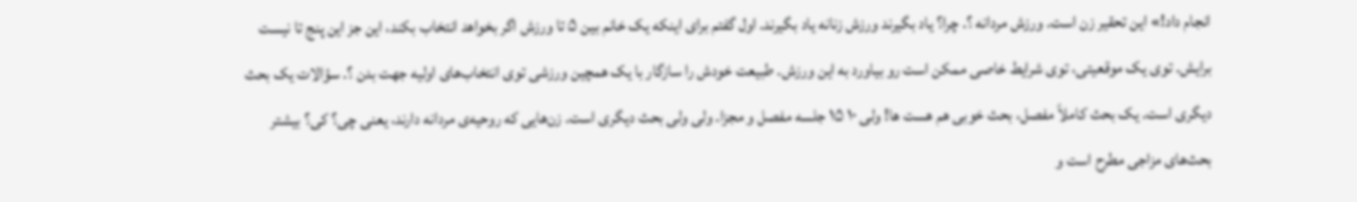انجام داد!» این تحقیر زن است. ورزش مردانه ؟. چرا؟ یاد بگیرند ورزش زنانه یاد بگیرند. اول گفتم برای اینکه یک خانم بین ۵ تا ورزش اگر بخواهد انتخاب بکند، این جز این پنج تا نیست برایش. توی یک موقعیتی، توی شرایط خاصی ممکن است رو بیاورد به این ورزش. طبیعت خودش را سازگار با یک همچین ورزشی توی انتخاب‌های اولیه جهت بدن ؟. سؤالات یک بحث دیگری است. یک بحث کاملاً مفصل، بحث خوبی هم هست ها! ولی ۱۰ ۱۵ جلسه مفصل و مجزا. ولی ولی بحث دیگری است. زن‌هایی که روحیه‌ی مردانه دارند، یعنی چی؟ کی؟ بیشتر بحث‌های مزاجی مطرح است و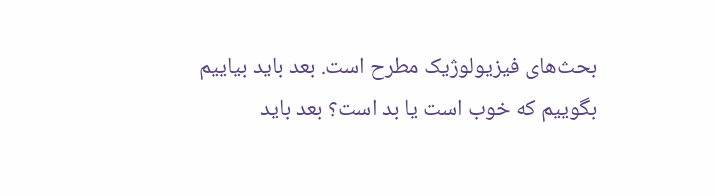بحث‌های فیزیولوژیک مطرح است. بعد باید بیاییم بگوییم که خوب است یا بد است؟ بعد باید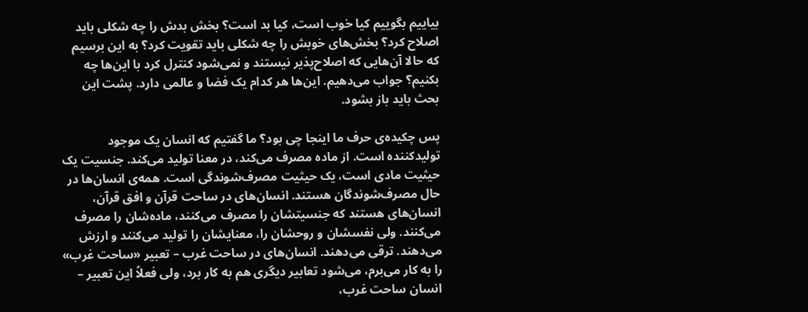بیاییم بگوییم کیا خوب است، کیا بد است؟ بخش بدش را چه شکلی باید اصلاح کرد؟ بخش‌های خوبش را چه شکلی باید تقویت کرد؟ به این برسیم که حالا آن‌هایی که اصلاح‌پذیر نیستند و نمی‌شود کنترل کرد با این‌ها چه بکنیم؟ جواب می‌دهیم. این‌ها هر کدام یک فضا و عالمی دارد. پشت این بحث باید باز بشود.

پس چكيده‌ی حرف ما اینجا چی بود؟ ما گفتیم که انسان یک موجود تولیدکننده است. از ماده مصرف می‌کند، در معنا تولید می‌کند. جنسیت یک حیثیت مادی است، یک حیثیت مصرف‌شوندگی است. همه‌ی انسان‌ها در حال مصرف‌شوندگان هستند. انسان‌های در ساحت قرآن و افق قرآن، انسان‌های هستند که جنسیتشان را مصرف می‌کنند، ماده‌شان را مصرف می‌کنند. ولی نفسشان و روحشان را، معنایشان را تولید می‌کنند و ارزش می‌دهند. ترقی می‌دهند. انسان‌های در ساحت غرب – تعبیر «ساحت غرب» را به کار می‌برم، می‌شود تعابیر دیگری هم به کار برد، ولی فعلاً این تعبیر – انسان ساحت غرب،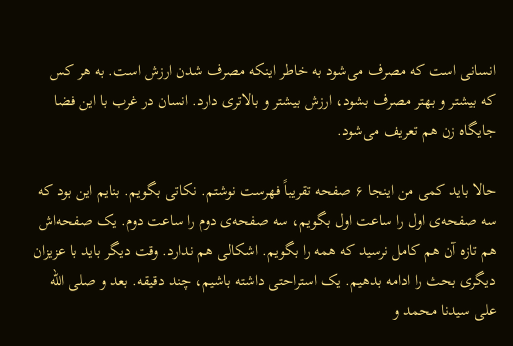انسانی است که مصرف می‌شود به خاطر اینکه مصرف شدن ارزش است. به هر کس که بیشتر و بهتر مصرف بشود، ارزش بیشتر و بالاتری دارد. انسان در غرب با این فضا جایگاه زن هم تعریف می‌شود.

حالا باید کمی من اینجا ۶ صفحه تقریباً فهرست نوشتم. نکاتی بگویم. بنایم این بود که سه صفحه‌ی اول را ساعت اول بگویم، سه صفحه‌ی دوم را ساعت دوم. یک صفحه‌اش هم تازه آن هم کامل نرسید که همه را بگویم. اشکالی هم ندارد. وقت دیگر باید با عزیزان دیگری بحث را ادامه بدهیم. یک استراحتی داشته باشیم، چند دقیقه. بعد و صلی الله علی سیدنا محمد و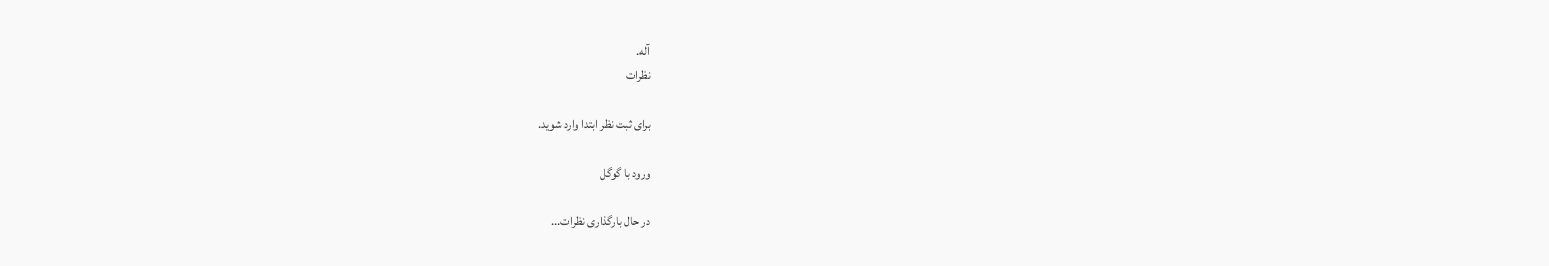آله.
نظرات

برای ثبت نظر ابتدا وارد شوید.

ورود با گوگل

در حال بارگذاری نظرات...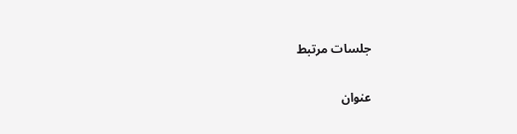جلسات مرتبط

عنوان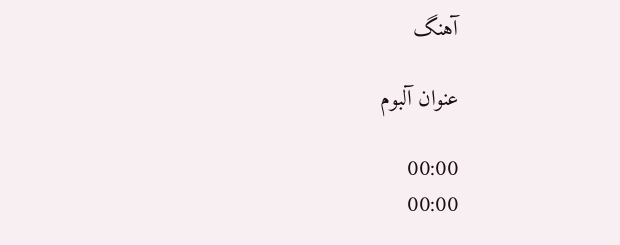آهنگ

عنوان آلبوم

00:00
00:00